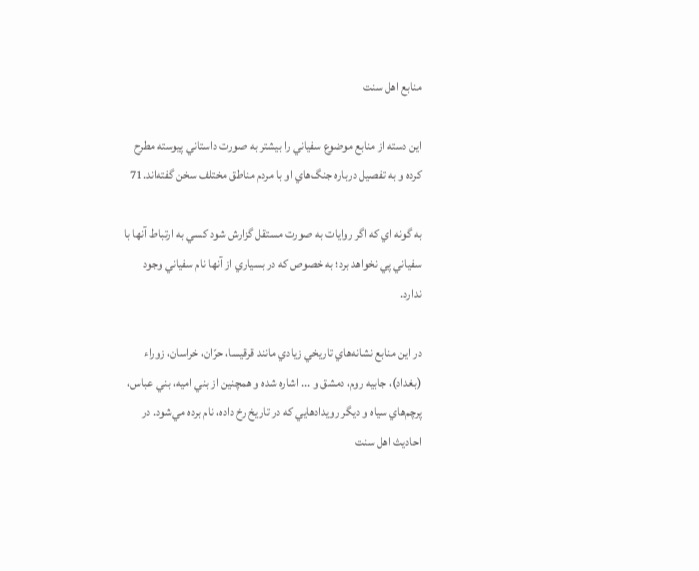منابع اهل سنت

اين دسته از منابع موضوع سفياني را بيشتر به صورت داستاني پيوسته مطرح كرده و به تفصيل درباره جنگ‌هاي او با مردم مناطق مختلف سخن گفته‌اند.71

به گونه اي كه اگر روايات به صورت مستقل گزارش شود كسي به ارتباط آنها با سفياني پي نخواهد برد؛ به خصوص كه در بسياري از آنها نام سفياني وجود ندارد.

در اين منابع نشانه‌هاي تاريخي زيادي مانند قرقيسا، حرّان، خراسان، زوراء (بغداد)، جابيه روم، دمشق و ... اشاره شده و همچنين از بني اميه، بني عباس، پرچم‌هاي سياه و ديگر رويدادهايي كه در تاريخ رخ داده، نام برده مي‌شود. در احاديث اهل سنت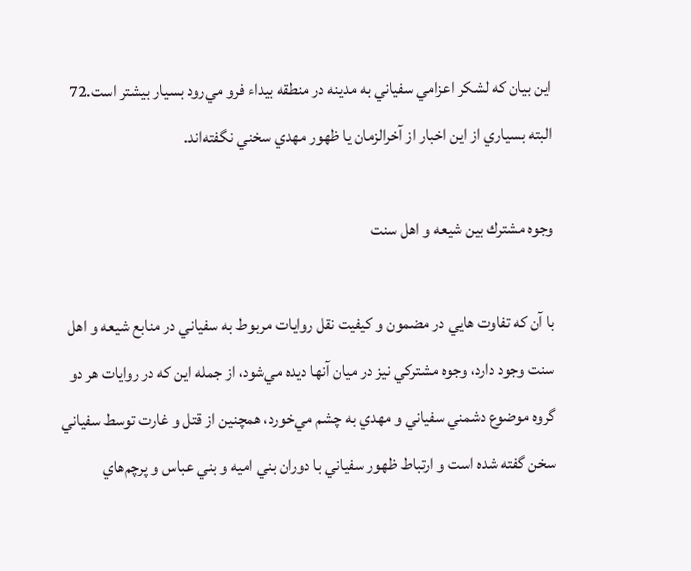اين بيان كه لشكر اعزامي سفياني به مدينه در منطقه بيداء فرو مي‌رود بسيار بيشتر است.72 البته بسياري از اين اخبار از آخرالزمان يا ظهور مهدي سخني نگفته‌اند.

وجوه مشترك بين شيعه و اهل سنت

با آن كه تفاوت هايي در مضمون و كيفيت نقل روايات مربوط به سفياني در منابع شيعه و اهل سنت وجود دارد، وجوه مشتركي نيز در ميان آنها ديده مي‌شود، از جمله اين كه در روايات هر دو گروه موضوع دشمني سفياني و مهدي به چشم مي‌خورد، همچنين از قتل و غارت توسط سفياني سخن گفته شده است و ارتباط ظهور سفياني با دوران بني اميه و بني عباس و پرچم‌هاي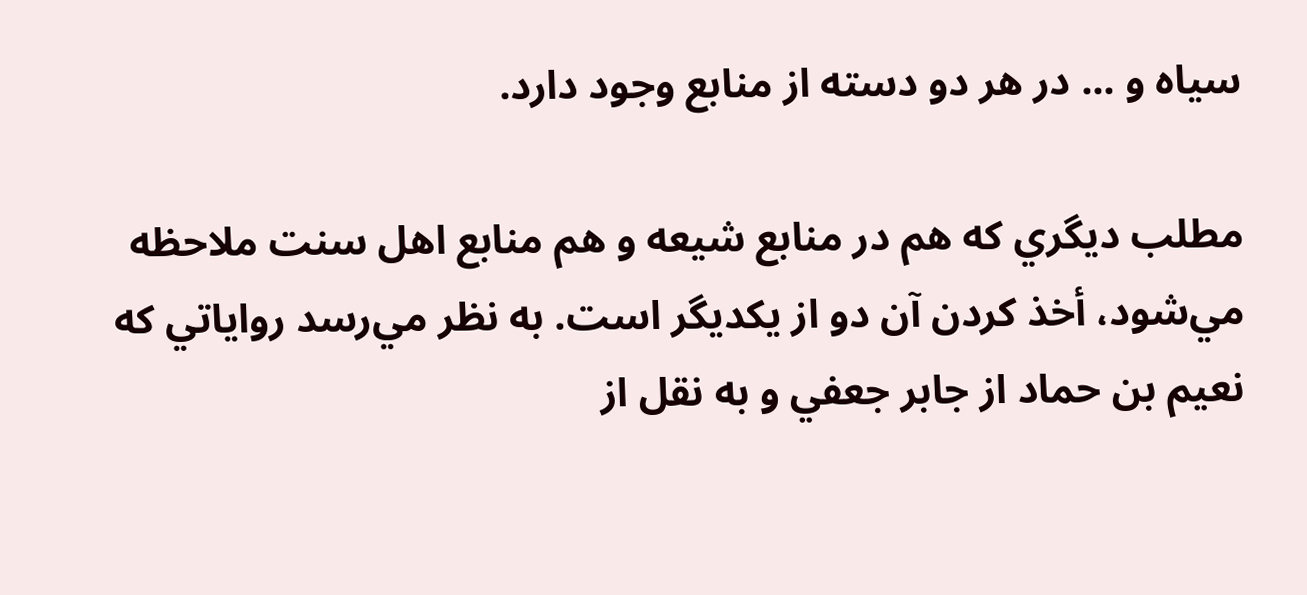سياه و ... در هر دو دسته از منابع وجود دارد.

مطلب ديگري كه هم در منابع شيعه و هم منابع اهل سنت ملاحظه مي‌شود، أخذ كردن آن دو از يكديگر است. به نظر مي‌رسد رواياتي كه نعيم بن حماد از جابر جعفي و به نقل از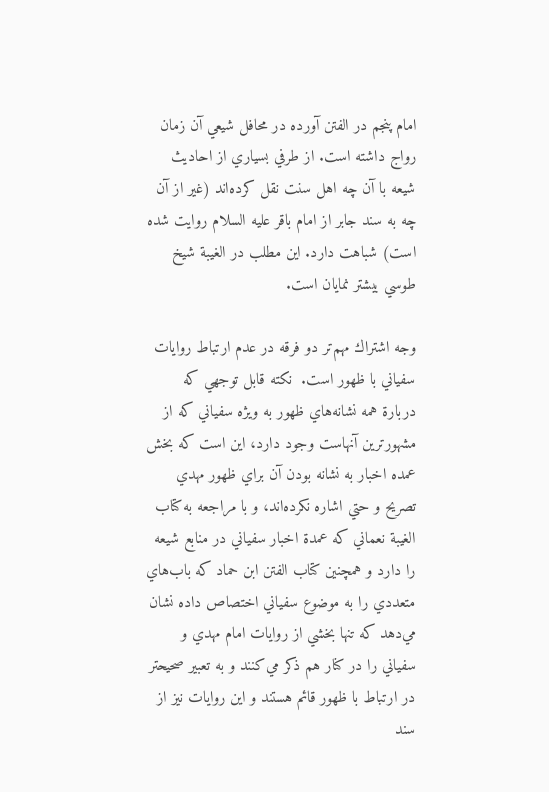امام پنجم در الفتن آورده در محافل شيعي آن زمان رواج داشته است. از طرفي بسياري از احاديث شيعه با آن چه اهل سنت نقل كرده‌اند (غير از آن چه به سند جابر از امام باقر علیه السلام روايت شده است) شباهت دارد. اين مطلب در الغيبة شيخ طوسي بيشتر نمايان است.

وجه اشتراك مهم‌تر دو فرقه در عدم ارتباط روايات سفياني با ظهور است.  نكته قابل توجهي كه دربارة همه نشانه‌هاي ظهور به ويژه سفياني كه از مشهورترين آنهاست وجود دارد، اين است كه بخش عمده اخبار به نشانه بودن آن براي ظهور مهدي تصريح و حتي اشاره نكرده‌اند، و با مراجعه به كتاب الغيبة نعماني كه عمدة اخبار سفياني در منابع شيعه را دارد و همچنين كتاب الفتن ابن حماد كه باب‌هاي متعددي را به موضوع سفياني اختصاص داده نشان مي‌دهد كه تنها بخشي از روايات امام مهدي و سفياني را در كنار هم ذكر مي‌كنند و به تعبير صحيحتر در ارتباط با ظهور قائم هستند و اين روايات نيز از سند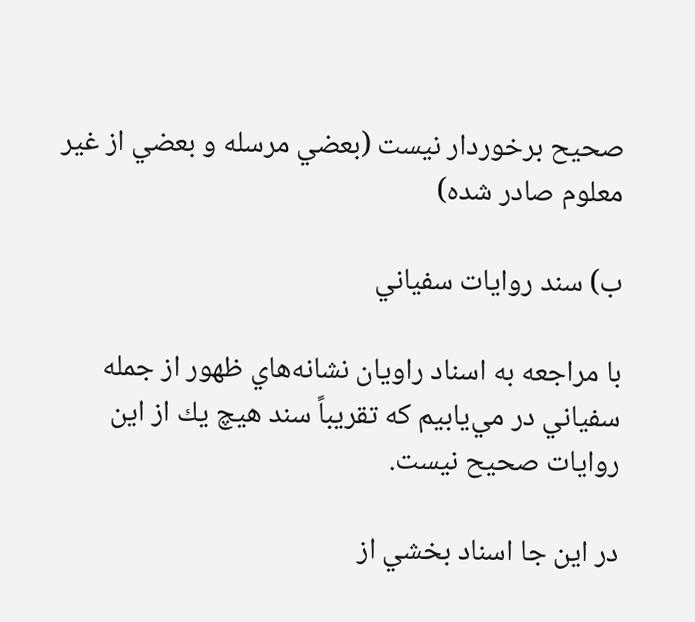صحيح برخوردار نيست (بعضي مرسله و بعضي از غير معلوم صادر شده)

ب) سند روايات سفياني

با مراجعه به اسناد راويان نشانه‌هاي ظهور از جمله سفياني در مي‌يابيم كه تقريباً سند هيچ يك از اين روايات صحيح نيست.

در اين جا اسناد بخشي از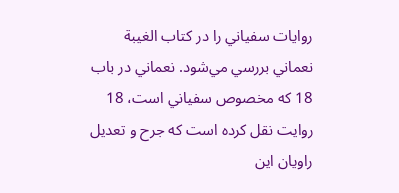روايات سفياني را در كتاب الغيبة نعماني بررسي مي‌شود. نعماني در باب 18 كه مخصوص سفياني است، 18 روايت نقل كرده است كه جرح و تعديل راويان اين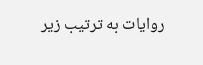روايات به ترتيب زير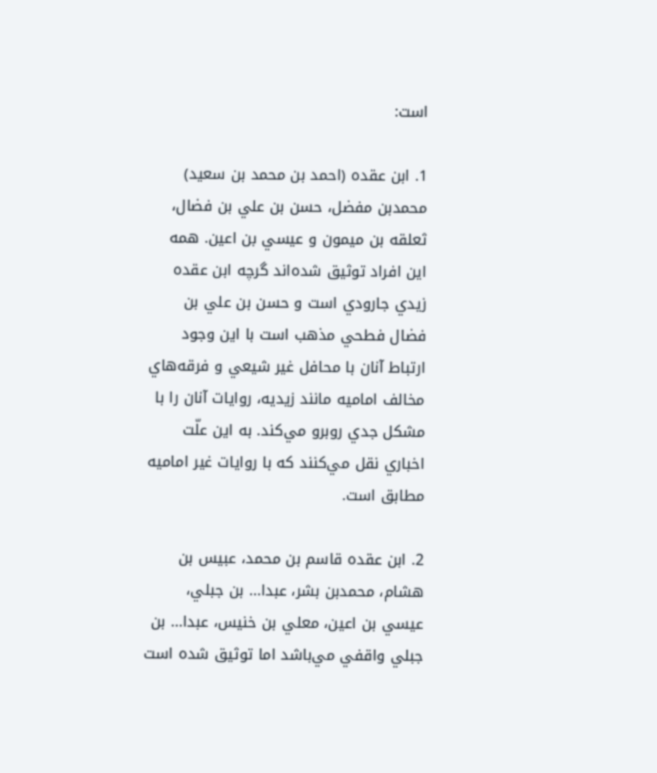است:

1. ابن عقده (احمد بن محمد بن سعيد) محمدبن مفضل، حسن بن علي بن فضال، ثعلقه بن ميمون و عيسي بن اعين. همه اين افراد توثيق شده‌اند گرچه ابن عقده زيدي جارودي است و حسن بن علي بن فضال فطحي مذهب است با اين وجود ارتباط آنان با محافل غير شيعي و فرقه‌هاي مخالف اماميه مانند زيديه، روايات آنان را با مشكل جدي روبرو مي‌كند. به اين علّت اخباري نقل مي‌كنند كه با روايات غير اماميه مطابق است.

2. ابن عقده قاسم بن محمد، عبيس بن هشام، محمدبن بشر، عبدا... بن جبلي، عيسي بن اعين، معلي بن خنيس، عبدا... بن جبلي واقفي مي‌باشد اما توثيق شده است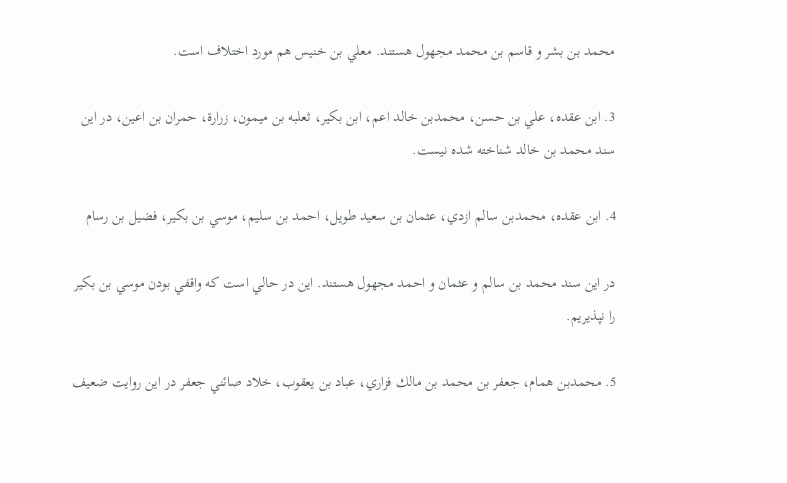محمد بن بشر و قاسم بن محمد مجهول هستند. معلي بن خنيس هم مورد اختلاف است.

3. ابن عقده، علي بن حسن، محمدبن خالد اعم، ابن بكير، ثعلبه بن ميمون، زرارة، حمران بن اعين، در اين سند محمد بن خالد شناخته شده نيست.

4. ابن عقده، محمدبن سالم ازدي، عثمان بن سعيد طويل، احمد بن سليم، موسي بن بكير، فضيل بن رسام

در اين سند محمد بن سالم و عثمان و احمد مجهول هستند. اين در حالي است كه واقفي بودن موسي بن بكير را نپذيريم.

5. محمدبن همام، جعفر بن محمد بن مالك فزاري، عباد بن يعقوب، خلاد صائني جعفر در اين روايت ضعيف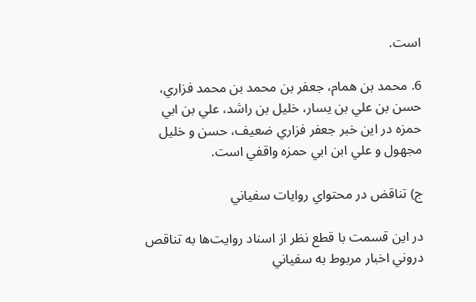است.

6. محمد بن همام، جعفر بن محمد بن محمد فزاري، حسن بن علي بن يسار، خليل بن راشد، علي بن ابي حمزه در اين خبر جعفر فزاري ضعيف، حسن و خليل مجهول و علي ابن ابي حمزه واقفي است.

ج) تناقض در محتواي روايات سفياني

در اين قسمت با قطع نظر از اسناد روايت‌ها به تناقص دروني اخبار مربوط به سفياني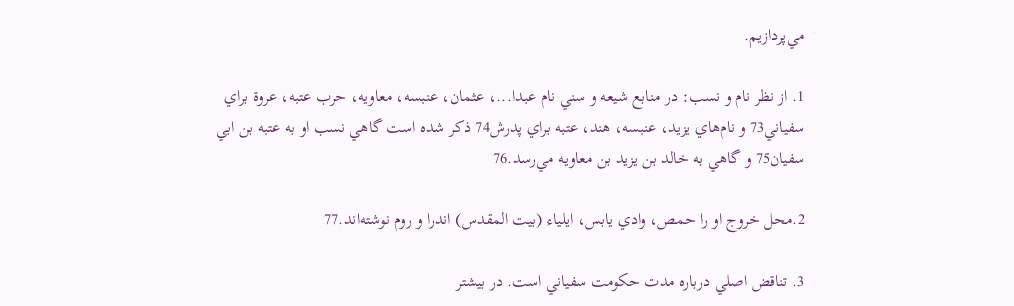مي‌پردازيم.

1. از نظر نام و نسب: در منابع شيعه و سني نام عبدا...، عثمان، عنبسه، معاويه، حرب عتبه، عروة براي سفياني73 و نام‌هاي يزيد، عنبسه، هند، عتبه براي پدرش74 ذكر شده است گاهي نسب او به عتبه بن ابي سفيان75 و گاهي به خالد بن يزيد بن معاويه مي‌رسد.76

2.محل خروج او را حمص، وادي يابس، ايلياء (بيت المقدس) اندرا و روم نوشته‌اند.77

3. تناقض اصلي درباره مدت حكومت سفياني است. در بيشتر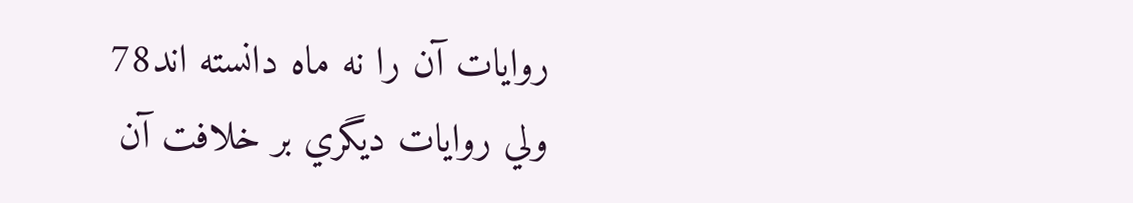روايات آن را نه ماه دانسته اند78 ولي روايات ديگري بر خلافت آن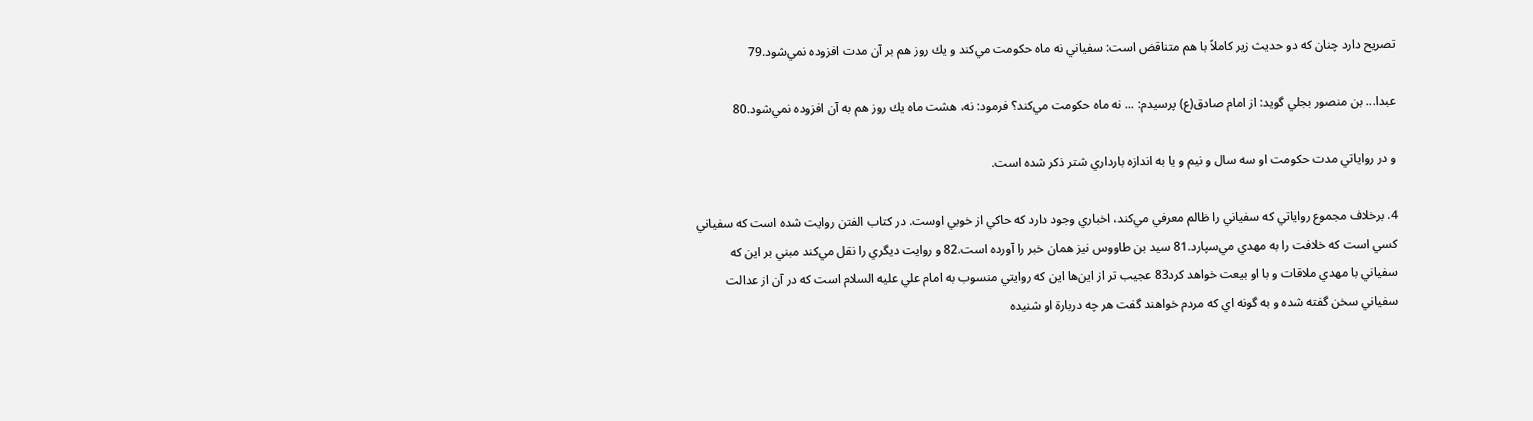تصريح دارد چنان كه دو حديث زير كاملاً با هم متناقض است: سفياني نه ماه حكومت مي‌كند و يك روز هم بر آن مدت افزوده نمي‌شود.79

عبدا... بن منصور بجلي گويد: از امام صادق(ع) پرسيدم: ... نه ماه حكومت مي‌كند؟ فرمود: نه، هشت ماه يك روز هم به آن افزوده نمي‌شود.80

و در رواياتي مدت حكومت او سه سال و نيم و يا به اندازه بارداري شتر ذكر شده است.

4. برخلاف مجموع رواياتي كه سفياني را ظالم معرفي مي‌كند، اخباري وجود دارد كه حاكي از خوبي اوست. در كتاب الفتن روايت شده است كه سفياني كسي است كه خلافت را به مهدي مي‌سپارد.81 سيد بن طاووس نيز همان خبر را آورده است.82 و روايت ديگري را نقل مي‌كند مبني بر اين كه سفياني با مهدي ملاقات و با او بيعت خواهد كرد83 عجيب‌ تر از اين‌ها اين كه روايتي منسوب به امام علي علیه السلام است كه در آن از عدالت سفياني سخن گفته شده و به گونه اي كه مردم خواهند گفت هر چه دربارة او شنيده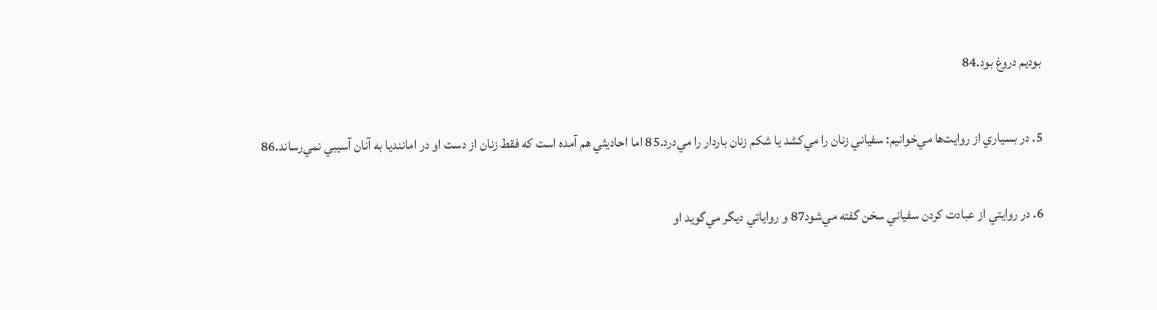بوديم دروغ بود.84

5. در بسياري از روايت‌ها مي‌خوانيم: سفياني زنان را مي‌كشد يا شكم زنان باردار را مي‌درد.85 اما احاديثي هم آمده است كه فقط زنان از دست او در اماننديا به آنان آسيبي نمي‌رساند.86

6. در روايتي از عبادت كردن سفياني سخن گفته مي‌شود87 و رواياتي ديگر مي‌گويد او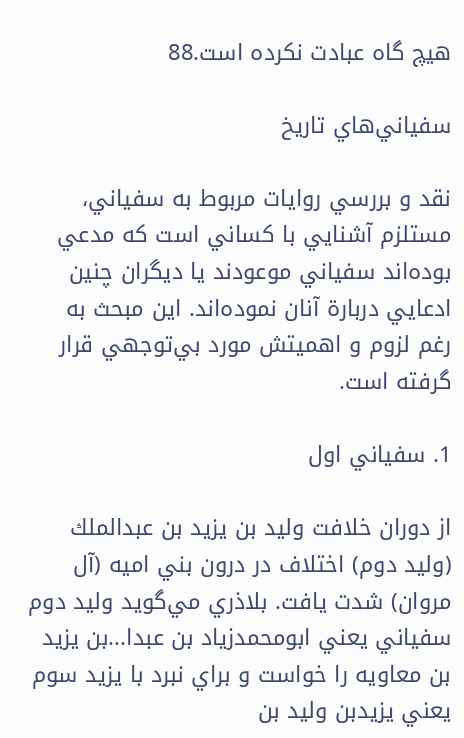هيچ گاه عبادت نكرده است.88

سفياني‌هاي تاريخ

نقد و بررسي روايات مربوط به سفياني، مستلزم آشنايي با كساني است كه مدعي بوده‌اند سفياني موعودند يا ديگران چنين ادعايي دربارة آنان نموده‌اند. اين مبحث به رغم لزوم و اهميتش مورد بي‌توجهي قرار گرفته است.

1. سفياني اول

از دوران خلافت وليد بن يزيد بن عبدالملك (وليد دوم) اختلاف در درون بني اميه (آل مروان) شدت يافت. بلاذري مي‌گويد وليد دوم سفياني يعني ابومحمدزياد بن عبدا...بن يزيد بن معاويه را خواست و براي نبرد با يزيد سوم يعني يزيدبن وليد بن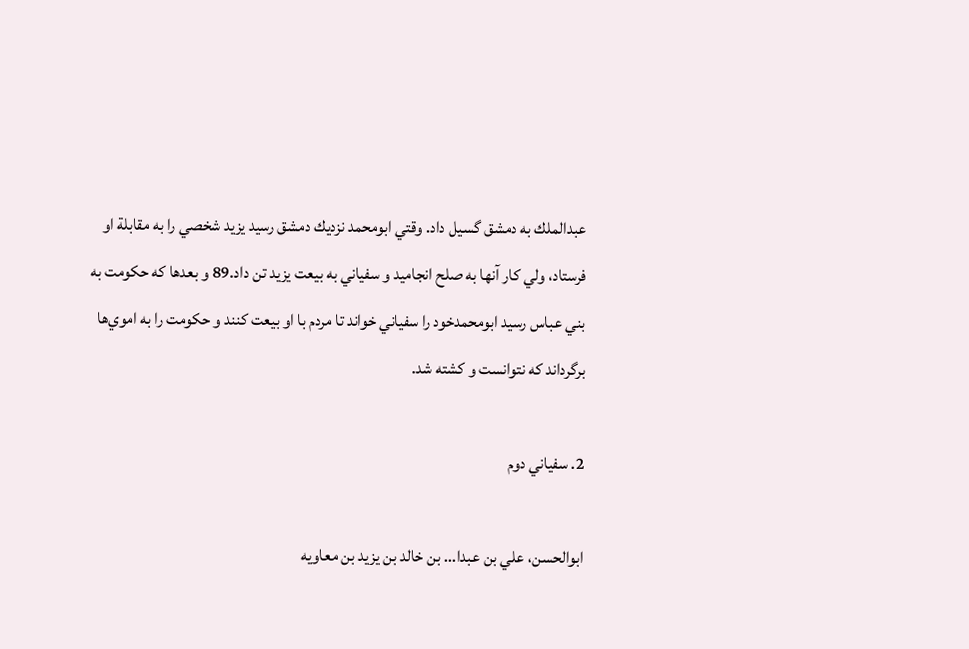عبدالملك به دمشق گسيل داد. وقتي ابومحمد نزديك دمشق رسيد يزيد شخصي را به مقابلة او فرستاد، ولي كار آنها به صلح انجاميد و سفياني به بيعت يزيد تن داد.89 و بعدها كه حكومت به بني عباس رسيد ابومحمدخود را سفياني خواند تا مردم با او بيعت كنند و حكومت را به اموي‌ها برگرداند كه نتوانست و كشته شد.

2. سفياني دوم

ابوالحسن، علي بن عبدا... بن خالد بن يزيد بن معاويه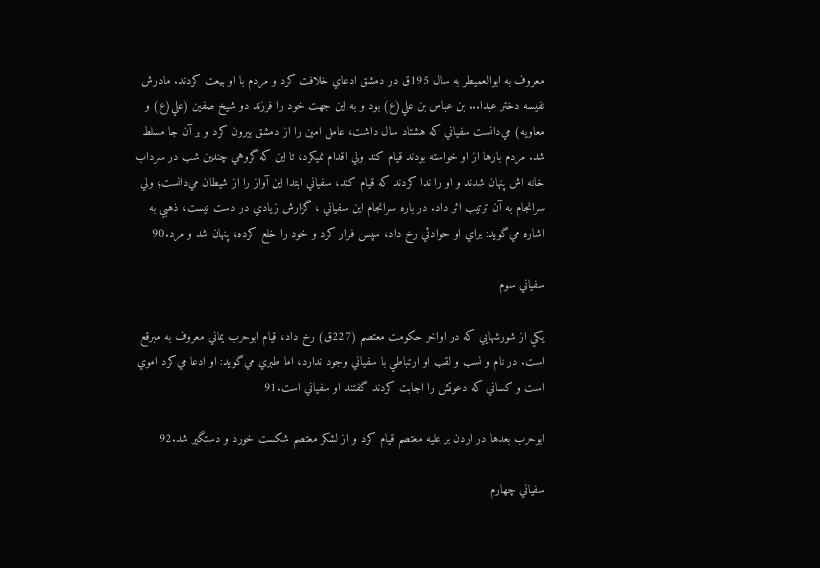معروف به ابوالعميطر به سال 195ق در دمشق ادعاي خلافت كرد و مردم با او بيعت كردند. مادرش نفيسه دختر عبدا... بن عباس بن علي(ع) بود و به اين جهت خود را فرزند دو شيخ صفين (علي(ع) و معاويه) مي‌دانست سفياني كه هشتاد سال داشت، عامل امين را از دمشق بيرون كرد و بر آن جا مسلط شد. مردم بارها از او خواسته بودند قيام كند ولي اقدام نميكرد، تا اين كه گروهي چندين شب در سرداب خانه اش پنهان شدند و او را ندا كردند كه قيام كند، سفياني ابتدا اين آواز را از شيطان مي‌دانست؛ ولي سرانجام به آن ترتيب اثر داد. در باره سرانجام اين سفياني ، گزارش زيادي در دست نيست، ذهبي به اشاره مي‌گويد: براي او حوادثي رخ داد، سپس فرار كرد و خود را خلع كرده، پنهان شد و مرد.90

سفياني سوم

يكي از شورشهايي كه در اواخر حكومت معتصم (227ق) رخ داد، قيام ابوحرب يماني معروف به مبرقع است. در نام و نسب و لقب او ارتباطي با سفياني وجود ندارد، اما طبري مي‌گويد: او ادعا مي‌كرد اموي است و كساني كه دعوتش را اجابت كردند گفتند او سفياني است.91

ابوحرب بعدها در اردن بر عليه معتصم قيام كرد و از لشكر معتصم شكست خورد و دستگير شد.92

سفياني چهارم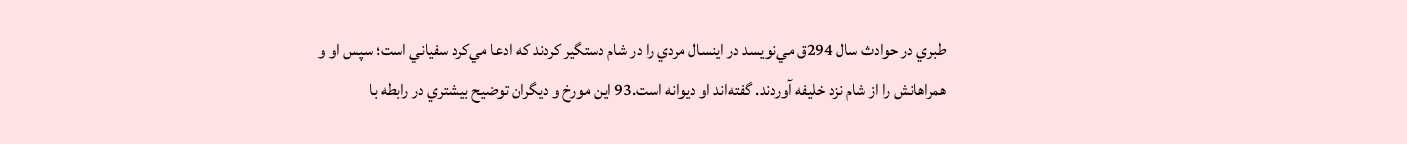طبري در حوادث سال 294ق مي‌نويسد در اينسال مردي را در شام دستگير كردند كه ادعا مي‌كرد سفياني است؛ سپس او و همراهانش را از شام نزد خليفه آوردند. گفته‌اند او ديوانه است.93 اين مورخ و ديگران توضيح بيشتري در رابطه با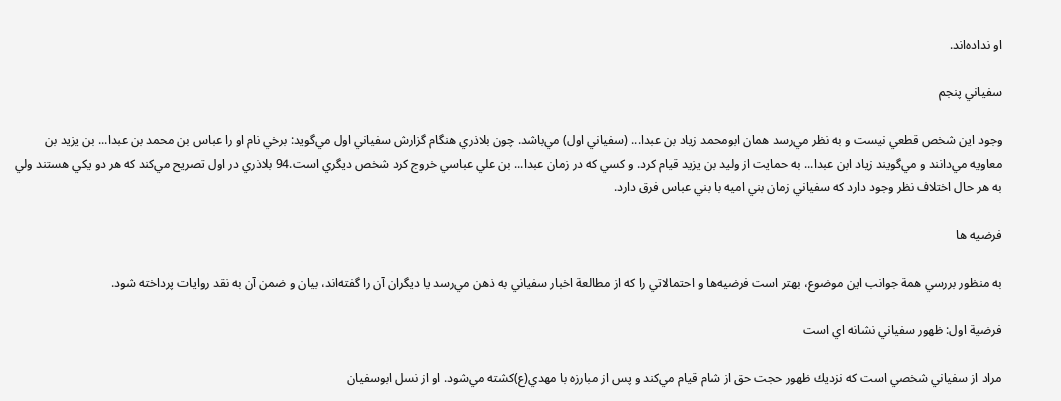او نداده‌اند.

سفياني پنجم

وجود اين شخص قطعي نيست و به نظر مي‌رسد همان ابومحمد زياد بن عبدا... (سفياني اول) مي‌باشد. چون بلاذري هنگام گزارش سفياني اول مي‌گويد: برخي نام او را عباس بن محمد بن عبدا... بن يزيد بن معاويه مي‌دانند و مي‌گويند زياد ابن عبدا... به حمايت از وليد بن يزيد قيام كرد. و كسي كه در زمان عبدا... بن علي عباسي خروج كرد شخص ديگري است.94 بلاذري در اول تصريح مي‌كند كه هر دو يكي هستند ولي به هر حال اختلاف نظر وجود دارد كه سفياني زمان بني اميه با بني عباس فرق دارد.

فرضيه ها

به منظور بررسي همة جوانب اين موضوع، بهتر است فرضيه‌ها و احتمالاتي را كه از مطالعة اخبار سفياني به ذهن مي‌رسد يا ديگران آن را گفته‌اند، بيان و ضمن آن به نقد روايات پرداخته شود.

فرضية اول: ظهور سفياني نشانه اي است

مراد از سفياني شخصي است كه نزديك ظهور حجت حق از شام قيام مي‌كند و پس از مبارزه با مهدي(ع)كشته مي‌شود. او از نسل ابوسفيان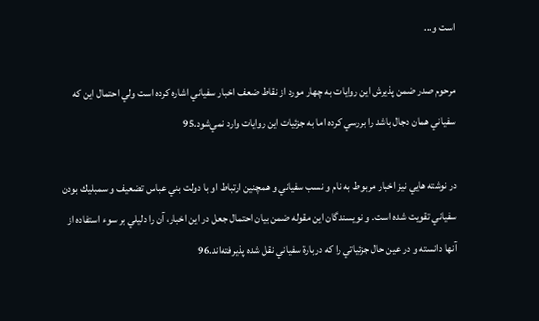است و...

مرحوم صدر ضمن پذيرش اين روايات به چهار مورد از نقاط ضعف اخبار سفياني اشاره كرده است ولي احتمال اين كه سفياني همان دجال باشد را بررسي كرده اما به جزئيات اين روايات وارد نمي‌شود.95

در نوشته هايي نيز اخبار مربوط به نام و نسب سفياني و همچنين ارتباط او با دولت بني عباس تضعيف و سمبليك بودن سفياني تقويت شده است. و نويسندگان اين مقوله ضمن بيان احتمال جعل در اين اخبار، آن را دليلي بر سوء استفاده از آنها دانسته و در عين حال جزئياتي را كه دربارة سفياني نقل شده پذيرفته‌اند.96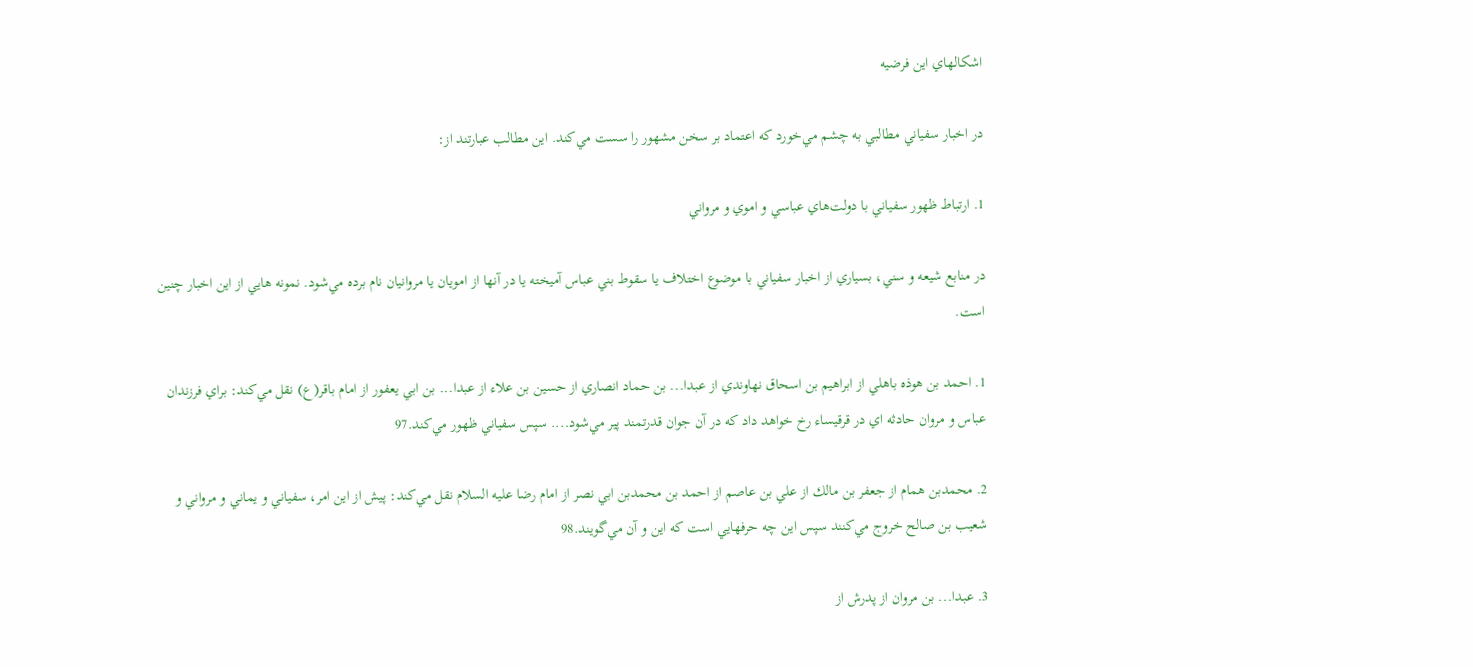اشكالهاي اين فرضيه

در اخبار سفياني مطالبي به چشم مي‌خورد كه اعتماد بر سخن مشهور را سست مي‌كند. اين مطالب عبارتند از:

1. ارتباط ظهور سفياني با دولت‌هاي عباسي و اموي و مرواني

در منابع شيعه و سني، بسياري از اخبار سفياني با موضوع اختلاف يا سقوط بني عباس آميخته يا در آنها از امويان يا مروانيان نام برده مي‌شود. نمونه هايي از اين اخبار چنين است.

1. احمد بن هوذه باهلي از ابراهيم بن اسحاق نهاوندي از عبدا... بن حماد انصاري از حسين بن علاء از عبدا... بن ابي يعفور از امام باقر(ع) نقل مي‌كند: براي فرزندان عباس و مروان حادثه اي در قرقيساء رخ خواهد داد كه در آن جوان قدرتمند پير مي‌شود.... سپس سفياني ظهور مي‌كند.97

2. محمدبن همام از جعفر بن مالك از علي بن عاصم از احمد بن محمدبن ابي نصر از امام رضا علیه السلام نقل مي‌كند: پيش از اين امر، سفياني و يماني و مرواني و شعيب بن صالح خروج مي‌كنند سپس اين چه حرفهايي است كه اين و آن مي‌گويند.98

3. عبدا... بن مروان از پدرش از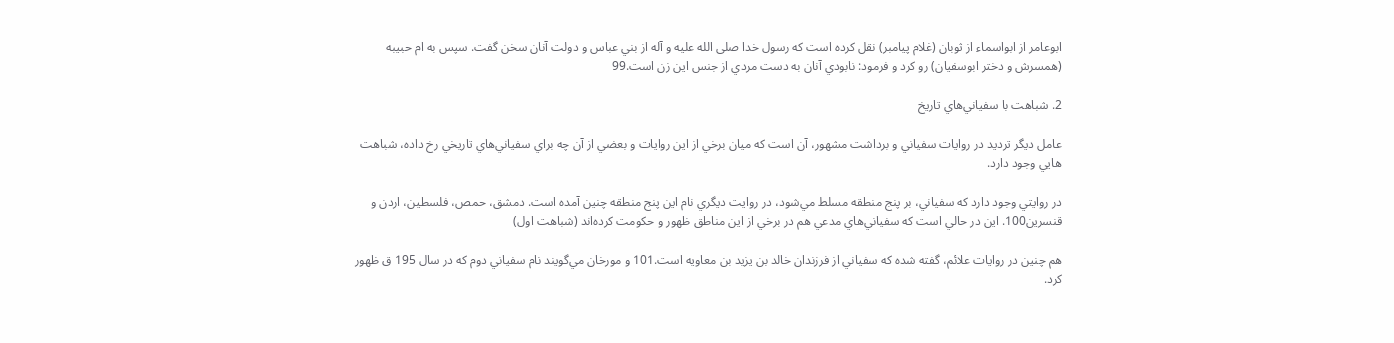ابوعامر از ابواسماء از ثوبان (غلام پيامبر) نقل كرده است كه رسول خدا صلی الله علیه و آله از بني عباس و دولت آنان سخن گفت. سپس به ام حبيبه (همسرش و دختر ابوسفيان) رو كرد و فرمود: نابودي آنان به دست مردي از جنس اين زن است.99

2. شباهت با سفياني‌هاي تاريخ

عامل ديگر ترديد در روايات سفياني و برداشت مشهور، آن است كه ميان برخي از اين روايات و بعضي از آن چه براي سفياني‌هاي تاريخي رخ داده، شباهت هايي وجود دارد.

در روايتي وجود دارد كه سفياني، بر پنج منطقه مسلط مي‌شود، در روايت ديگري نام اين پنج منطقه چنين آمده است. دمشق، حمص، فلسطين، اردن و قنسرين100. اين در حالي است كه سفياني‌هاي مدعي هم در برخي از اين مناطق ظهور و حكومت كرده‌اند (شباهت اول)

هم چنين در روايات علائم، گفته شده كه سفياني از فرزندان خالد بن يزيد بن معاويه است.101 و مورخان مي‌گويند نام سفياني دوم كه در سال 195 ق ظهور كرد.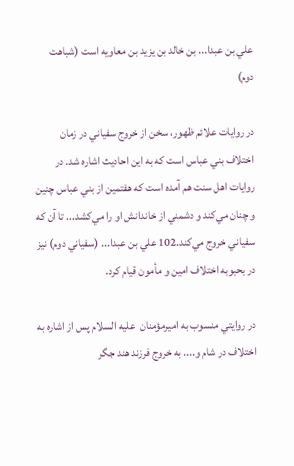علي بن عبدا... بن خالد بن يزيد بن معاويه است (شباهت دوم)

در روايات علائم ظهور، سخن از خروج سفياني در زمان اختلاف بني عباس است كه به اين احاديث اشاره شد. در روايات اهل سنت هم آمده است كه هفتمين از بني عباس چنين و چنان مي‌كند و دشمني از خاندانش او را مي‌كشد... تا آن كه سفياني خروج مي‌كند.102 علي بن عبدا... (سفياني دوم) نيز در بحبوبه اختلاف امين و مأمون قيام كرد.

در روايتي منسوب به اميرمؤمنان  علیه السلام پس از اشاره به اختلاف در شام و.... به خروج فرزند هند جگر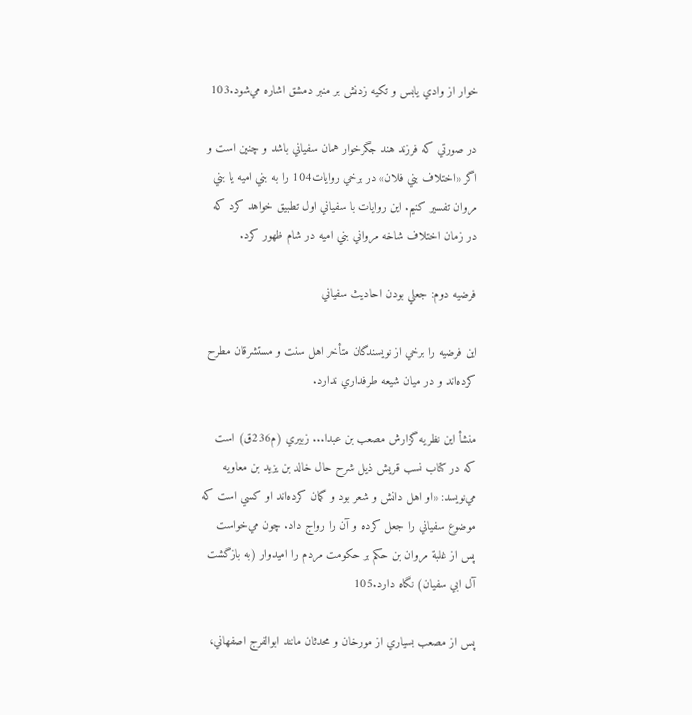خوار از وادي يابس و تكيه زدنش بر منبر دمشق اشاره مي‌شود.103

در صورتي كه فرزند هند جگرخوار همان سفياني باشد و چنين است و اگر «اختلاف بني فلان» در برخي روايات104 را به بني اميه يا بني مروان تفسير كنيم. اين روايات با سفياني اول تطبيق خواهد كرد كه در زمان اختلاف شاخه مرواني بني اميه در شام ظهور كرد.

فرضيه دوم: جعلي بودن احاديث سفياني

اين فرضيه را برخي از نويسندگان متأخر اهل سنت و مستشرقان مطرح كرده‌اند و در ميان شيعه طرفداري ندارد.

منشأ اين نظريه گزارش مصعب بن عبدا... زبيري (م236ق) است كه در كتاب نسب قريش ذيل شرح حال خالد بن يزيد بن معاويه مي‌نويسد: «او اهل دانش و شعر بود و گمان كرده‌اند او كسي است كه موضوع سفياني را جعل كرده و آن را رواج داد. چون مي‌خواست پس از غلبة مروان بن حكم بر حكومت مردم را اميدوار (به بازگشت آل ابي سفيان) نگاه دارد.105

پس از مصعب بسياري از مورخان و محدثان مانند ابوالفرج اصفهاني،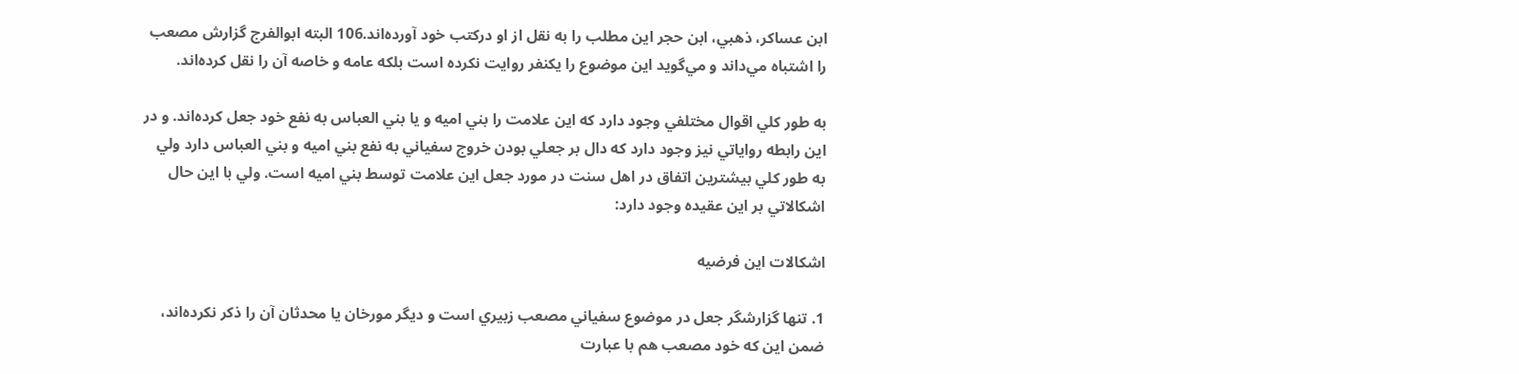ابن عساكر، ذهبي، ابن حجر اين مطلب را به نقل از او دركتب خود آورده‌اند.106 البته ابوالفرج گزارش مصعب را اشتباه مي‌داند و مي‌گويد اين موضوع را يكنفر روايت نكرده است بلكه عامه و خاصه آن را نقل كرده‌اند.

به طور كلي اقوال مختلفي وجود دارد كه اين علامت را بني اميه و يا بني العباس به نفع خود جعل كرده‌اند. و در اين رابطه رواياتي نيز وجود دارد كه دال بر جعلي بودن خروج سفياني به نفع بني اميه و بني العباس دارد ولي به طور كلي بيشترين اتفاق در اهل سنت در مورد جعل اين علامت توسط بني اميه است. ولي با اين حال اشكالاتي بر اين عقيده وجود دارد:

اشكالات اين فرضيه

1. تنها گزارشگر جعل در موضوع سفياني مصعب زبيري است و ديگر مورخان يا محدثان آن را ذكر نكرده‌اند، ضمن اين كه خود مصعب هم با عبارت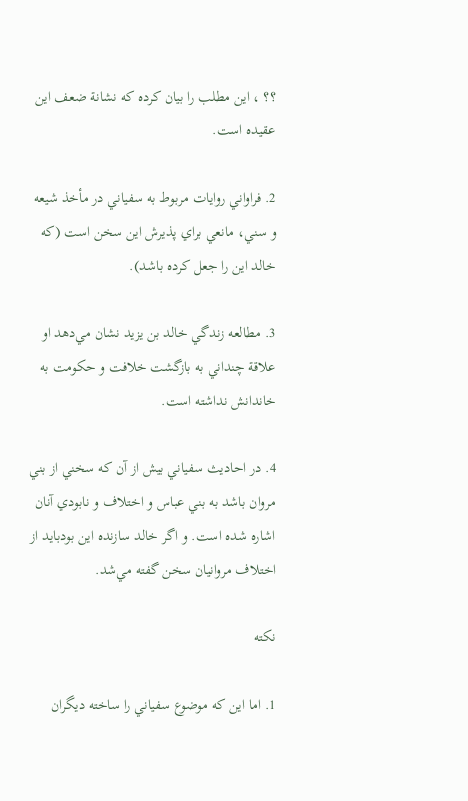؟؟ ، اين مطلب را بيان كرده كه نشانة ضعف اين عقيده است.

2. فراواني روايات مربوط به سفياني در مأخذ شيعه و سني، مانعي براي پذيرش اين سخن است (كه خالد اين را جعل كرده باشد).

3. مطالعه زندگي خالد بن يزيد نشان مي‌دهد او علاقة چنداني به بازگشت خلافت و حكومت به خاندانش نداشته است.

4. در احاديث سفياني بيش از آن كه سخني از بني مروان باشد به بني عباس و اختلاف و نابودي آنان اشاره شده است. و اگر خالد سازنده اين بودبايد از اختلاف مروانيان سخن گفته مي‌شد.

نكته

1. اما اين كه موضوع سفياني را ساخته ديگران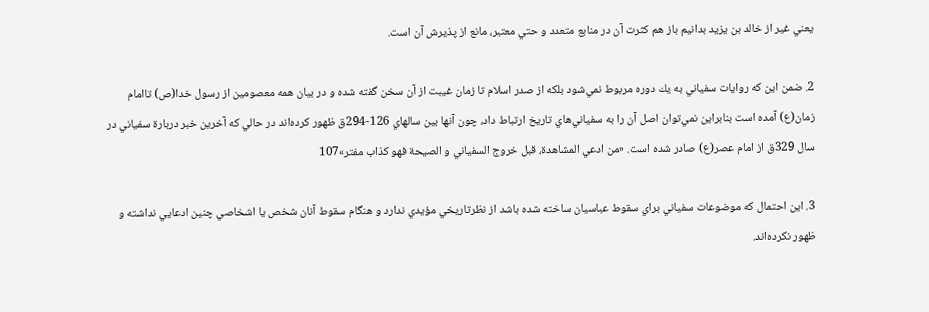يعني غير از خالد بن يزيد بدانيم باز هم كثرت آن در منابع متعدد و حتي معتبر، مانع از پذيرش آن است.

2. ضمن اين كه روايات سفياني به يك دوره مربوط نمي‌شود بلكه از صدر اسلام تا زمان غيبت از آن سخن گفته شده و در بيان همه معصومين از رسول خدا(ص) تاامام زمان(ع) آمده است بنابراين نمي‌توان اصل آن را به سفياني‌هاي تاريخ ارتباط داد، چون آنها بين سالهاي 126-294ق ظهور كرده‌اند در حالي كه آخرين خبر دربارة سفياني در سال 329ق از امام عصر(ع) صادر شده است. «من ادعي المشاهدة، قبل خروج السفياني و الصيحة فهو كذاب مفتر»107

3. اين احتمال كه موضوعات سفياني براي سقوط عباسيان ساخته شده باشد از نظرتاريخي مؤيدي ندارد و هنگام سقوط آنان شخص يا اشخاصي چنين ادعايي نداشته و ظهور نكرده‌اند.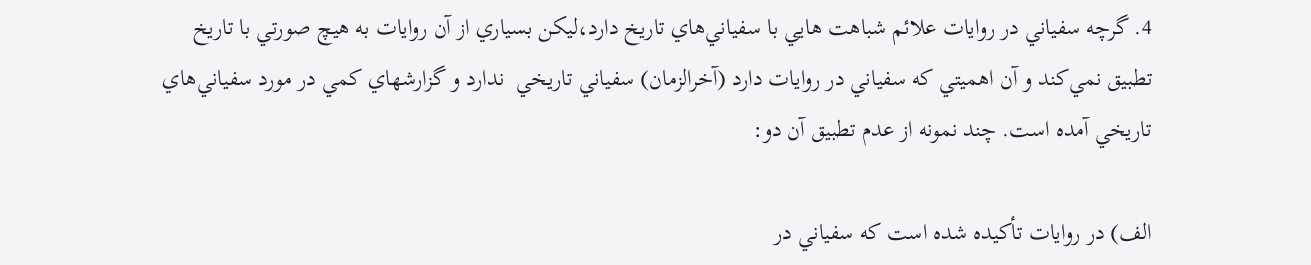4. گرچه سفياني در روايات علائم شباهت هايي با سفياني‌هاي تاريخ دارد،ليكن بسياري از آن روايات به هيچ صورتي با تاريخ تطبيق نمي‌كند و آن اهميتي كه سفياني در روايات دارد (آخرالزمان) سفياني تاريخي  ندارد و گزارشهاي كمي در مورد سفياني‌هاي تاريخي آمده است. چند نمونه از عدم تطبيق آن دو:

الف) در روايات تأكيده شده است كه سفياني در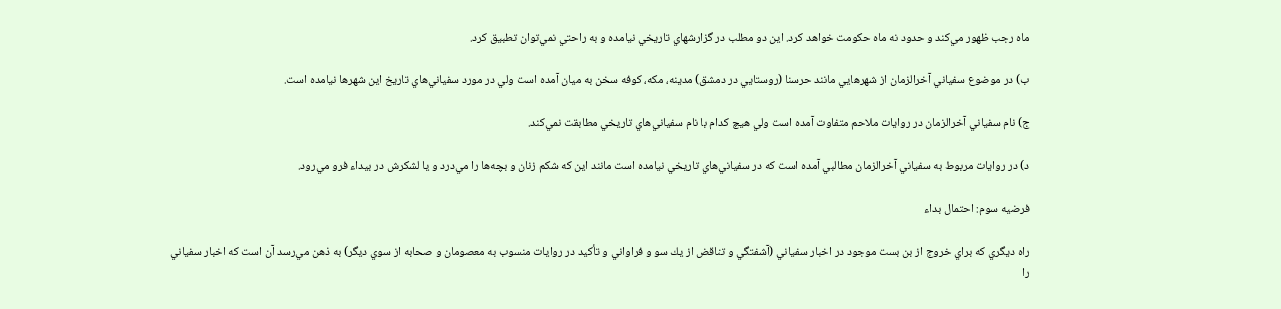ماه رجب ظهور مي‌كند و حدود نه ماه حكومت خواهد كرد. اين دو مطلب در گزارشهاي تاريخي نيامده و به راحتي نمي‌توان تطبيق كرد.

ب) در موضوع سفياني آخرالزمان از شهرهايي مانند حرسنا (روستايي در دمشق) مدينه، مكه، كوفه سخن به ميان آمده است ولي در مورد سفياني‌هاي تاريخ اين شهرها نيامده است.

ج) نام سفياني آخرالزمان در روايات ملاحم متفاوت آمده است ولي هيچ كدام با نام سفياني‌هاي تاريخي مطابقت نمي‌كند.

د) در روايات مربوط به سفياني آخرالزمان مطالبي آمده است كه در سفياني‌هاي تاريخي نيامده است مانند اين كه شكم زنان و بچه‌ها را مي‌درد و يا لشكرش در بيداء فرو مي‌رود.

فرضيه سوم: احتمال بداء

راه ديگري كه براي خروج از بن بست موجود در اخبار سفياني (آشفتگي و تناقض از يك سو و فراواني و تأكيد در روايات منسوب به معصومان و صحابه از سوي ديگر) به ذهن مي‌رسد آن است كه اخبار سفياني را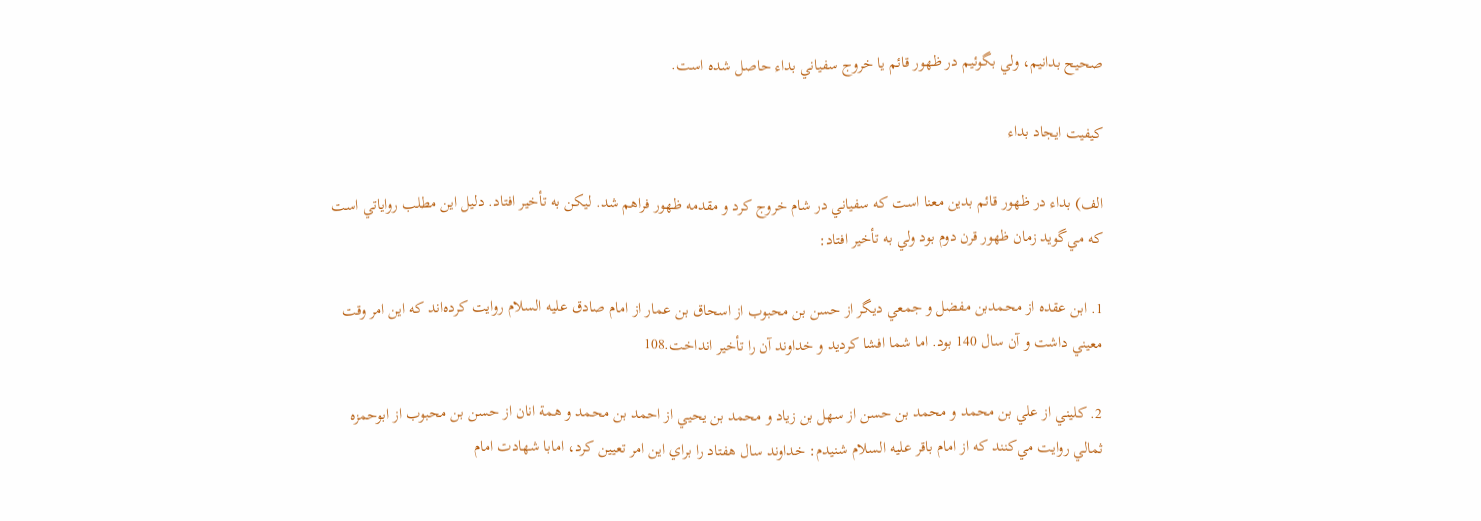صحيح بدانيم، ولي بگوئيم در ظهور قائم يا خروج سفياني بداء حاصل شده است.

كيفيت ايجاد بداء

الف) بداء در ظهور قائم بدين معنا است كه سفياني در شام خروج كرد و مقدمه ظهور فراهم شد. ليكن به تأخير افتاد. دليل اين مطلب رواياتي است كه مي‌گويد زمان ظهور قرن دوم بود ولي به تأخير افتاد:

1. ابن عقده از محمدبن مفضل و جمعي ديگر از حسن بن محبوب از اسحاق بن عمار از امام صادق علیه السلام روايت كرده‌اند كه اين امر وقت معيني داشت و آن سال 140 بود. اما شما افشا كرديد و خداوند آن را تأخير انداخت.108

2. كليني از علي بن محمد و محمد بن حسن از سهل بن زياد و محمد بن يحيي از احمد بن محمد و همة انان از حسن بن محبوب از ابوحمزه ثمالي روايت مي‌كنند كه از امام باقر علیه السلام شنيدم: خداوند سال هفتاد را براي اين امر تعيين كرد، امابا شهادت امام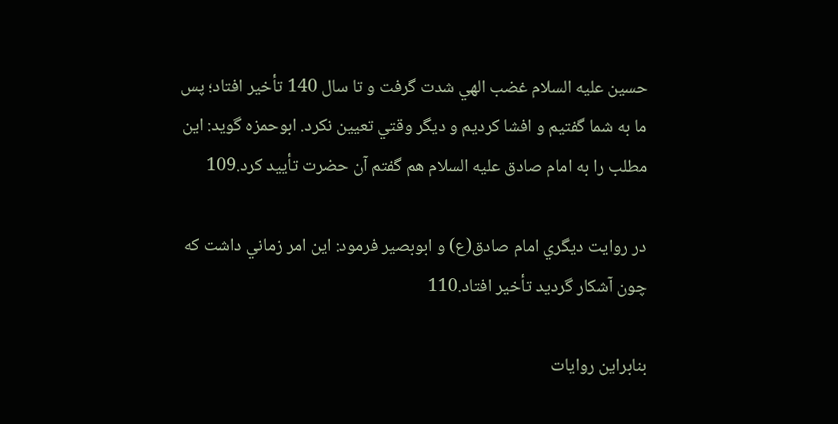حسين علیه السلام غضب الهي شدت گرفت و تا سال 140 تأخير افتاد؛ پس ما به شما گفتيم و افشا كرديم و ديگر وقتي تعيين نكرد. ابوحمزه گويد: اين مطلب را به امام صادق علیه السلام هم گفتم آن حضرت تأييد كرد.109

در روايت ديگري امام صادق(ع) و ابوبصير فرمود: اين امر زماني داشت كه چون آشكار گرديد تأخير افتاد.110

بنابراين روايات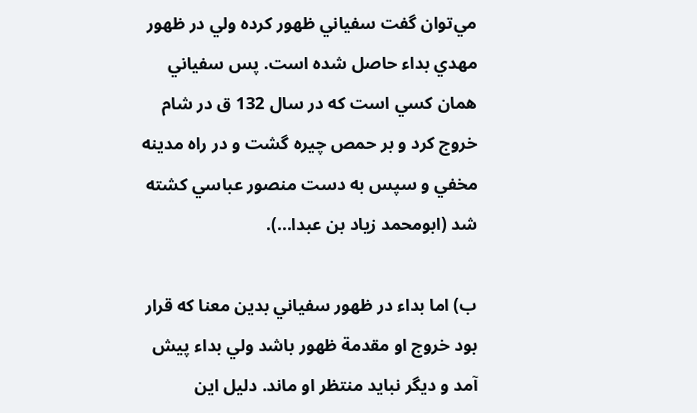مي‌توان گفت سفياني ظهور كرده ولي در ظهور مهدي بداء حاصل شده است. پس سفياني همان كسي است كه در سال 132 ق در شام خروج كرد و بر حمص چيره گشت و در راه مدينه مخفي و سپس به دست منصور عباسي كشته شد (ابومحمد زياد بن عبدا...).

ب) اما بداء در ظهور سفياني بدين معنا كه قرار بود خروج او مقدمة ظهور باشد ولي بداء پيش آمد و ديگر نبايد منتظر او ماند. دليل اين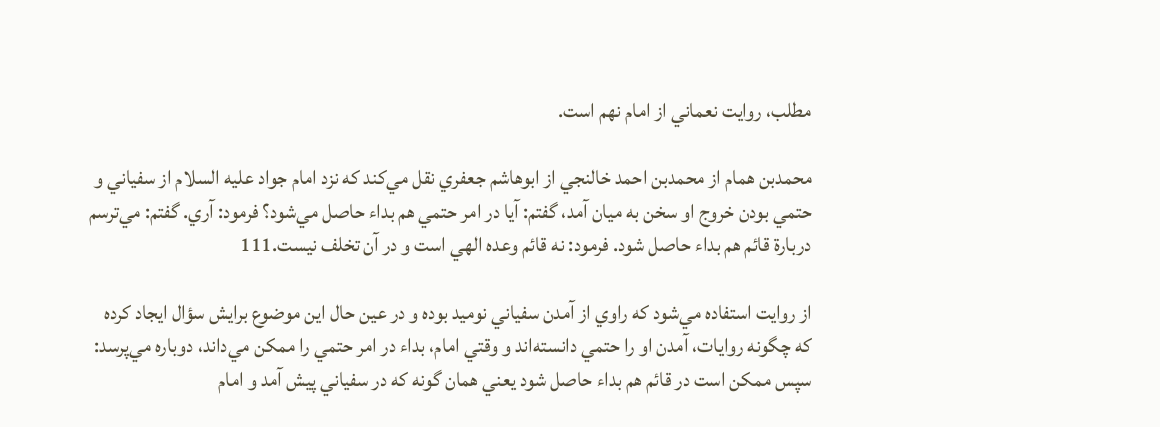مطلب، روايت نعماني از امام نهم است.

محمدبن همام از محمدبن احمد خالنجي از ابوهاشم جعفري نقل مي‌كند كه نزد امام جواد علیه السلام از سفياني و حتمي بودن خروج او سخن به ميان آمد، گفتم: آيا در امر حتمي هم بداء حاصل مي‌شود؟ فرمود: آري. گفتم: مي‌ترسم دربارة قائم هم بداء حاصل شود. فرمود: نه قائم وعده الهي است و در آن تخلف نيست.111

از روايت استفاده مي‌شود كه راوي از آمدن سفياني نوميد بوده و در عين حال اين موضوع برايش سؤال ايجاد كرده كه چگونه روايات، آمدن او را حتمي دانسته‌اند و وقتي امام، بداء در امر حتمي را ممكن مي‌داند، دوباره مي‌پرسد: سپس ممكن است در قائم هم بداء حاصل شود يعني همان گونه كه در سفياني پيش آمد و امام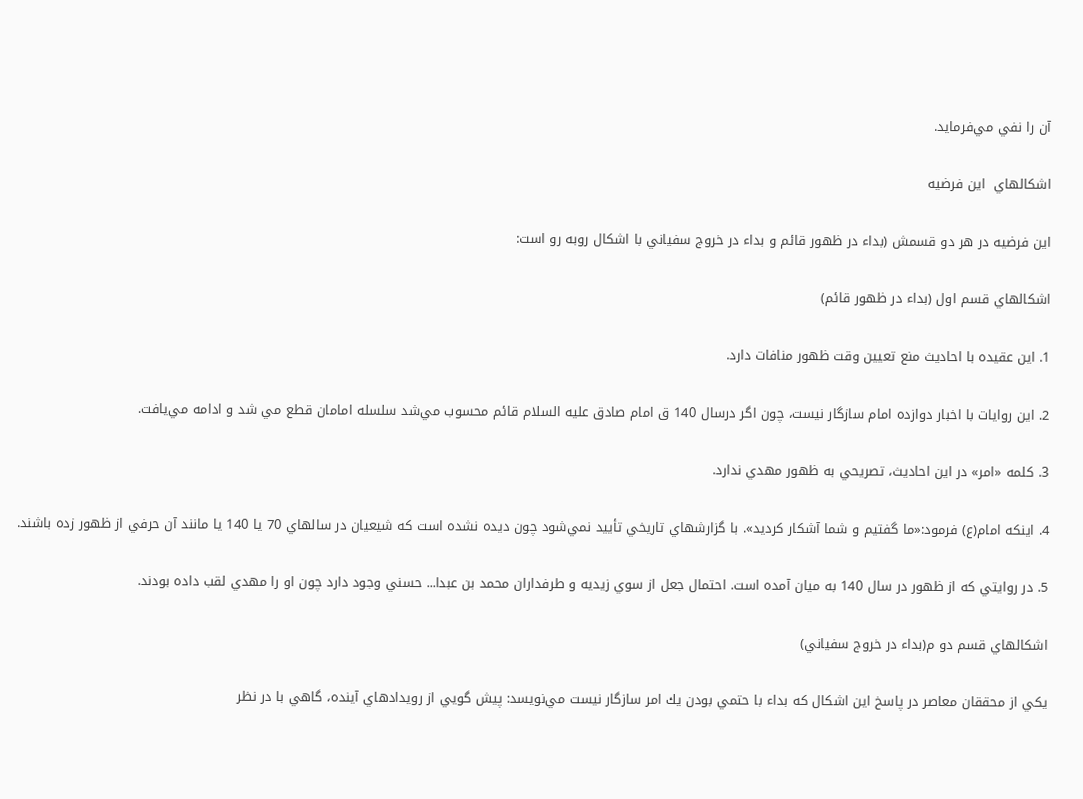آن را نفي مي‌فرمايد.

اشكالهاي  اين فرضيه

اين فرضيه در هر دو قسمش (بداء در ظهور قائم و بداء در خروج سفياني با اشكال روبه رو است:

اشكالهاي قسم اول (بداء در ظهور قائم)

1. اين عقيده با احاديث منع تعيين وقت ظهور منافات دارد.

2. اين روايات با اخبار دوازده امام سازگار نيست، چون اگر درسال 140 ق امام صادق علیه السلام قائم محسوب مي‌شد سلسله امامان قطع مي شد و ادامه مي‌يافت.

3. كلمه «امر» در اين احاديث، تصريحي به ظهور مهدي ندارد.

4. اينكه امام(ع) فرمود:«ما گفتيم و شما آشكار كرديد». با گزارشهاي تاريخي تأييد نمي‌شود چون ديده نشده است كه شيعيان در سالهاي 70 يا 140 يا مانند آن حرفي از ظهور زده باشند.

5. در روايتي كه از ظهور در سال 140 به ميان آمده است. احتمال جعل از سوي زيديه و طرفداران محمد بن عبدا... حسني وجود دارد چون او را مهدي لقب داده بودند.

اشكالهاي قسم دو م(بداء در خروج سفياني)

يكي از محققان معاصر در پاسخ اين اشكال كه بداء با حتمي بودن يك امر سازگار نيست مي‌نويسد: پيش گويي از رويدادهاي آينده، گاهي با در نظر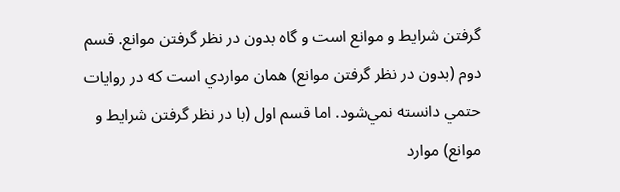گرفتن شرايط و موانع است و گاه بدون در نظر گرفتن موانع. قسم دوم (بدون در نظر گرفتن موانع) همان مواردي است كه در روايات حتمي دانسته نمي‌شود. اما قسم اول (با در نظر گرفتن شرايط و موانع) موارد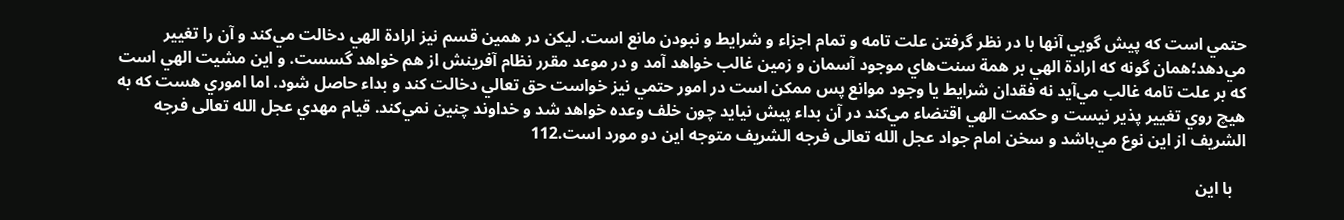حتمي است كه پيش گويي آنها با در نظر گرفتن علت تامه و تمام اجزاء و شرايط و نبودن مانع است. ليكن در همين قسم نيز ارادة الهي دخالت مي‌كند و آن را تغيير مي‌دهد؛همان گونه كه ارادة الهي بر همة سنت‌هاي موجود آسمان و زمين غالب خواهد آمد و در موعد مقرر نظام آفرينش از هم خواهد گسست. و اين مشيت الهي است كه بر علت تامه غالب مي‌آيد نه فقدان شرايط يا وجود موانع پس ممكن است در امور حتمي نيز خواست حق تعالي دخالت كند و بداء حاصل شود. اما اموري هست كه به هيچ روي تغيير پذير نيست و حكمت الهي اقتضاء مي‌كند در آن بداء پيش نيايد چون خلف وعده خواهد شد و خداوند چنين نمي‌كند. قيام مهدي عجل الله تعالی فرجه الشریف از اين نوع مي‌باشد و سخن امام جواد عجل الله تعالی فرجه الشریف متوجه اين دو مورد است.112

   با اين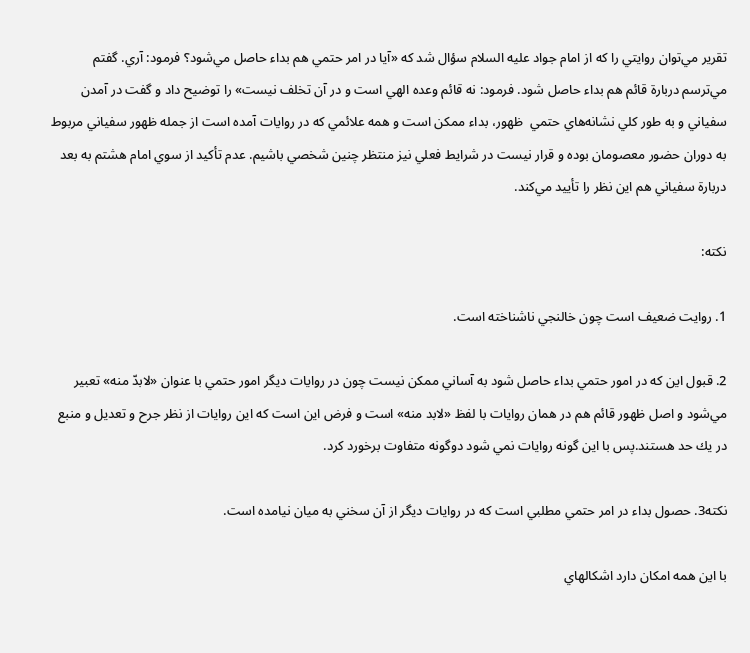تقرير مي‌توان روايتي را كه از امام جواد عليه السلام سؤال شد كه «آيا در امر حتمي هم بداء حاصل مي‌شود؟ فرمود: آري. گفتم مي‌ترسم دربارة قائم هم بداء حاصل شود. فرمود: نه قائم وعده الهي است و در آن تخلف نيست» را توضيح داد و گفت در آمدن سفياني و به طور كلي نشانه‌هاي حتمي  ظهور، بداء ممكن است و همه علائمي كه در روايات آمده است از جمله ظهور سفياني مربوط به دوران حضور معصومان بوده و قرار نيست در شرايط فعلي نيز منتظر چنين شخصي باشيم. عدم تأكيد از سوي امام هشتم به بعد دربارة سفياني هم اين نظر را تأييد مي‌كند.

نكته:

1. روايت ضعيف است چون خالنجي ناشناخته است.

2. قبول اين كه در امور حتمي بداء حاصل شود به آساني ممكن نيست چون در روايات ديگر امور حتمي با عنوان «لابدّ منه» تعبير مي‌شود و اصل ظهور قائم هم در همان روايات با لفظ «لابد منه» است و فرض اين است كه اين روايات از نظر جرح و تعديل و منبع در يك حد هستند.پس با اين گونه روايات نمي شود دوگونه متفاوت برخورد كرد.

نكته3. حصول بداء در امر حتمي مطلبي است كه در روايات ديگر از آن سخني به ميان نيامده است.

با اين همه امكان دارد اشكالهاي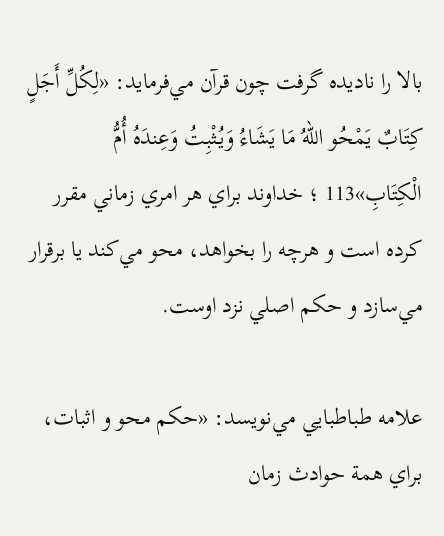بالا را ناديده گرفت چون قرآن مي‌فرمايد: «لِكُلِّ أَجَلٍ كِتَابٌ يَمْحُو اللّهُ مَا يَشَاءُ وَيُثْبِتُ وَعِندَهُ أُمُّ الْكِتَابِ»113 ؛ خداوند براي هر امري زماني مقرر كرده است و هرچه را بخواهد، محو مي‌كند يا برقرار مي‌سازد و حكم اصلي نزد اوست.

علامه طباطبايي مي‌نويسد: «حكم محو و اثبات، براي همة حوادث زمان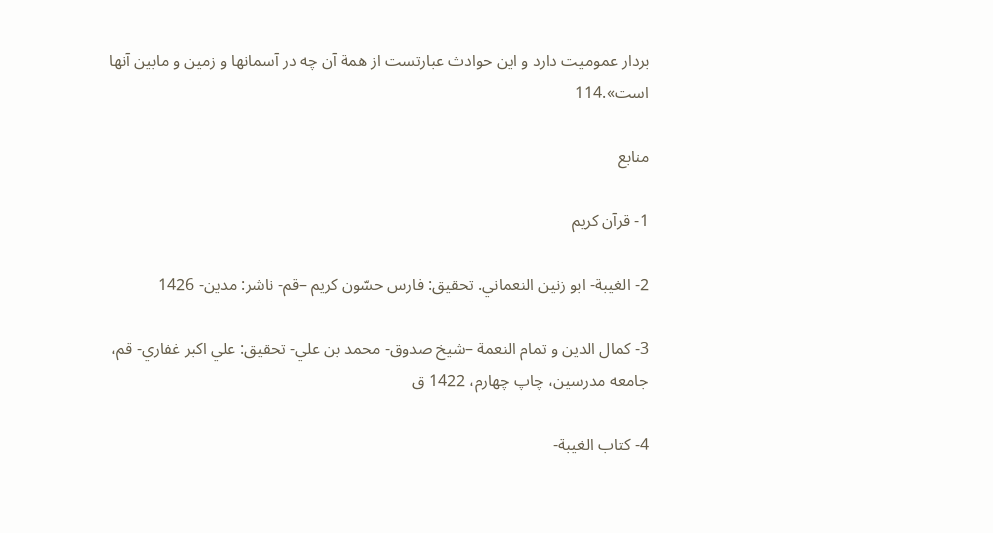بردار عموميت دارد و اين حوادث عبارتست از همة آن چه در آسمانها و زمين و مابين آنها است».114

منابع

1- قرآن كريم

2- الغيبة- ابو زنين النعماني. تحقيق: فارس حسّون كريم –قم- ناشر: مدين- 1426

3- كمال الدين و تمام النعمة –شيخ صدوق- محمد بن علي- تحقيق: علي اكبر غفاري- قم، جامعه مدرسين، چاپ چهارم، 1422 ق

4- كتاب الغيبة-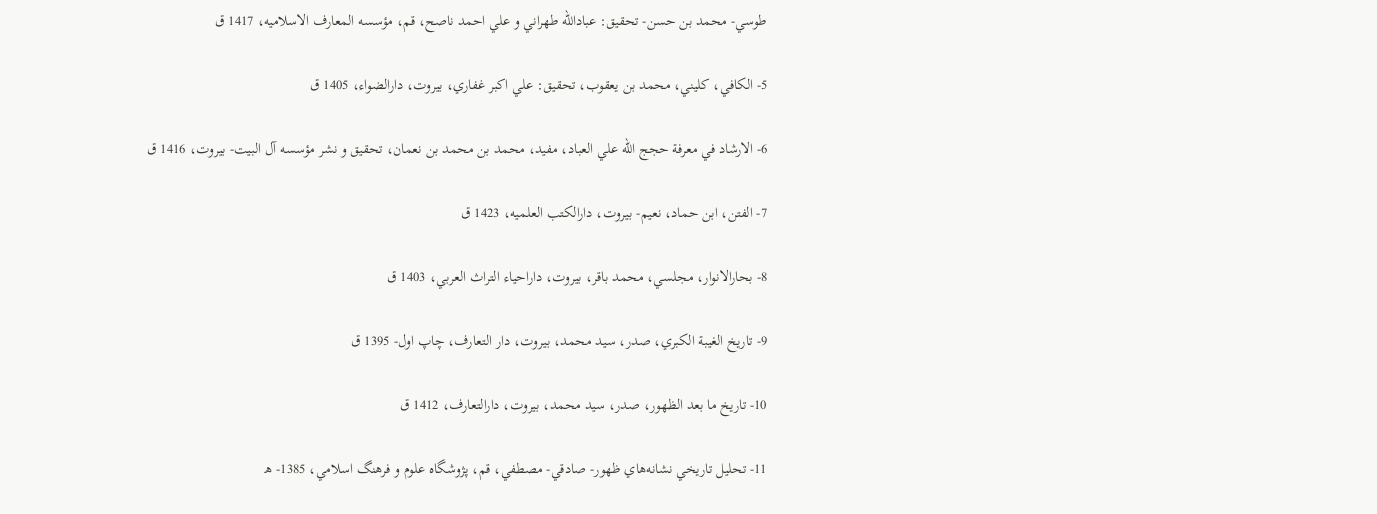طوسي- محمد بن حسن- تحقيق: عبادالله طهراني و علي احمد ناصح، قم، مؤسسه المعارف الاسلاميه، 1417 ق

5- الكافي، كليني، محمد بن يعقوب، تحقيق: علي اكبر غفاري، بيروت، دارالضواء، 1405 ق

6- الارشاد في معرفة حجج الله علي العباد، مفيد، محمد بن محمد بن نعمان، تحقيق و نشر مؤسسه آل البيت- بيروت، 1416 ق

7- الفتن، ابن حماد، نعيم- بيروت، دارالكتب العلميه، 1423 ق

8- بحارالانوار، مجلسي، محمد باقر، بيروت، داراحياء التراث العربي، 1403 ق

9- تاريخ الغيبة الكبري، صدر، سيد محمد، بيروت، دار التعارف، چاپ اول- 1395 ق

10- تاريخ ما بعد الظهور، صدر، سيد محمد، بيروت، دارالتعارف، 1412 ق

11- تحليل تاريخي نشانه‌هاي ظهور- صادقي- مصطفي، قم، پژوشگاه علوم و فرهنگ اسلامي، 1385- ه‍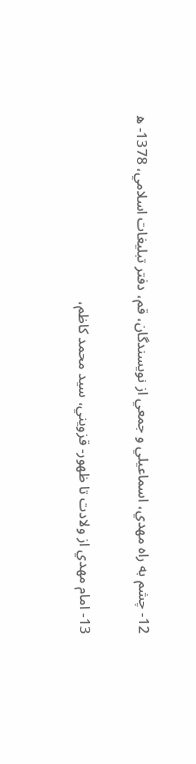12- چشم به راه مهدي، اسماعيلي و جمعي از نويسندگان، قم، دفتر تبليغات اسلامي، 1378- ه‍

13- امام مهدي از ولادت تا ظهور- قزويني، سيد محمد كاظم،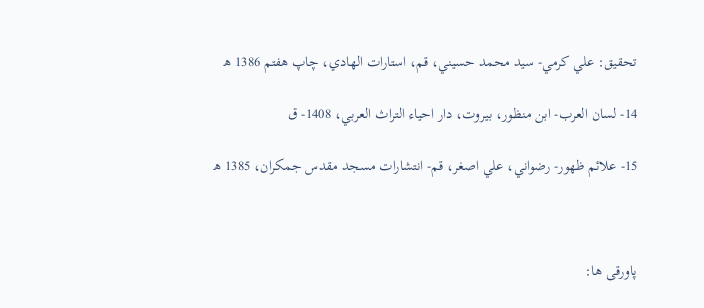تحقيق: علي كرمي- سيد محمد حسيني، قم، استارات الهادي، چاپ هفتم 1386 ه‍

14- لسان العرب- ابن منظور، بيروت، دار احياء التراث العربي، 1408- ق

15- علائم ظهور- رضواني، علي اصغر، قم- انتشارات مسجد مقدس جمكران، 1385 ه‍



پاورقی ها: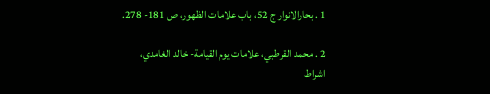1 . بحارالانوار ج 52، باب علامات الظهور، ص 181- 278.

2 . محمد القرطبي، علامات يوم القيامة- خالد الغامدي، اشراط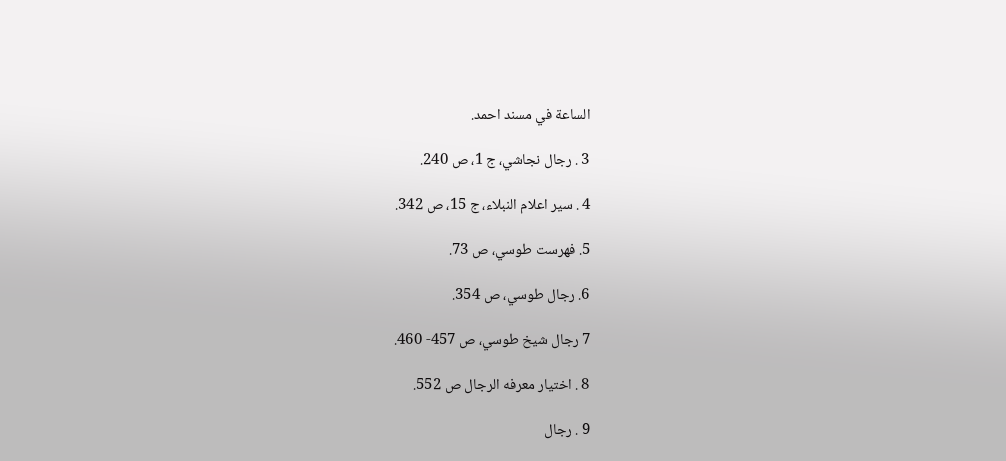الساعة في مسند احمد.

3 . رجال نجاشي، ج 1، ص 240.

4 . سير اعلام النبلاء، ج 15، ص 342.

5. فهرست طوسي، ص 73.

6. رجال طوسي، ص 354.

7 رجال شيخ طوسي، ص 457- 460.

8 . اختيار معرفه الرجال ص 552.

9 . رجال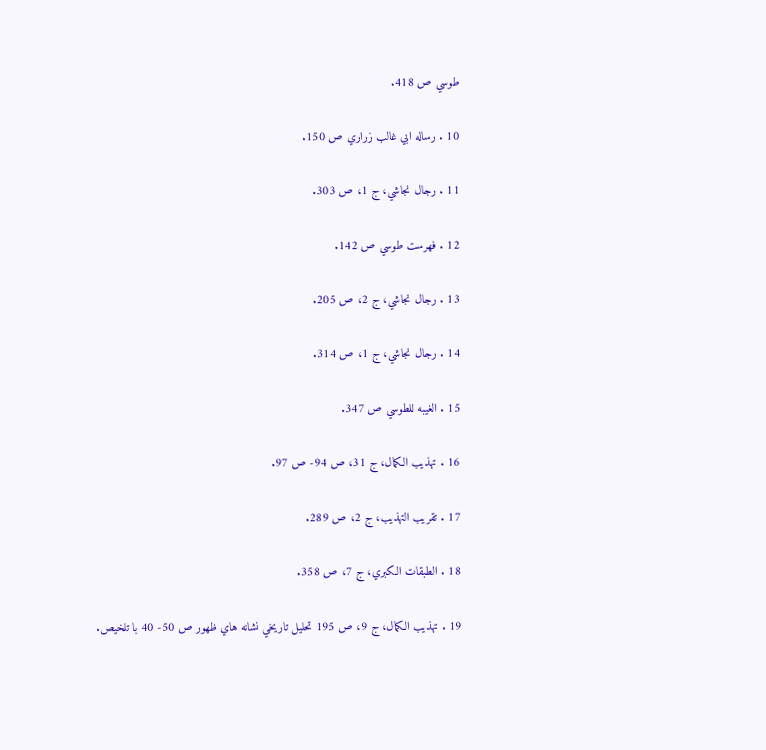طوسي ص 418.

10 . رساله ابي غالب زراري ص 150.

11 . رجال نجاشي، ج 1، ص 303.

12 . فهرست طوسي ص 142.

13 . رجال نجاشي، ج 2، ص 205.

14 . رجال نجاشي، ج 1، ص 314.

15 . الغيبه للطوسي ص 347.

16 . تهذيب الكمال، ج 31، ص 94- ص 97.

17 . تقريب التهذيب، ج 2، ص 289.

18 . الطبقات الكبري، ج 7، ص 358.

19 . تهذيب الكمال، ج 9، ص 195 تحليل تاريخي نشانه هاي ظهور ص 50- 40 با تلخيص.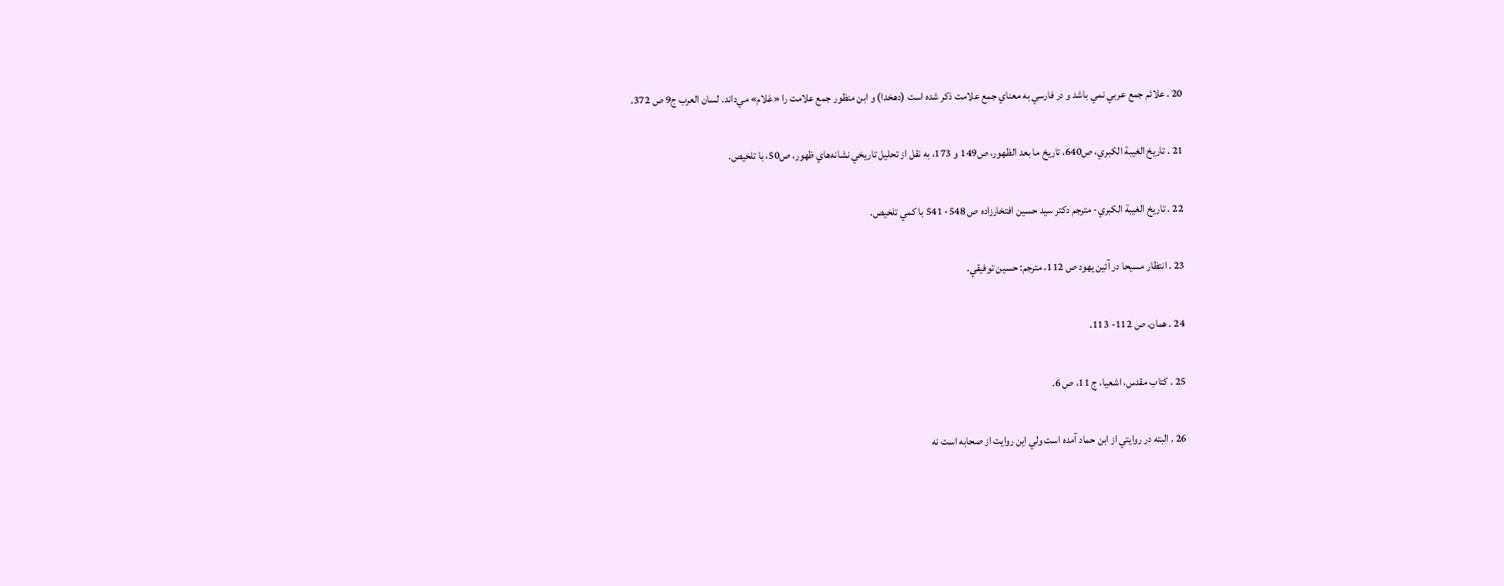20 . علائم جمع عربي نمي باشد و در فارسي به معناي جمع علامت ذكر شده است (دهخدا) و ابن منظور جمع علامت را «عَلام» مي‌داند. لسان العرب ج9 ص 372.

21 . تاريخ الغيبة الكبري، ص640، تاريخ ما بعد الظهور، ص149 و 173، به نقل از تحليل تاريخي نشانه‌هاي ظهور، ص50، با تلخيص.

22 . تاريخ الغيبة الكبري- مترجم دكتر سيد حسين افتخارزاده ص 548- 541 با كمي تلخيص.

23 . انتظار مسيحا در آئين يهود ص 112، مترجم: حسين توفيقي.

24 . همان، ص 112- 113.

25 . كتاب مقدس، اشعيا، ج 11، ص 6.

26 . البته در روايتي از ابن حماد آمده است ولي اين روايت از صحابه است نه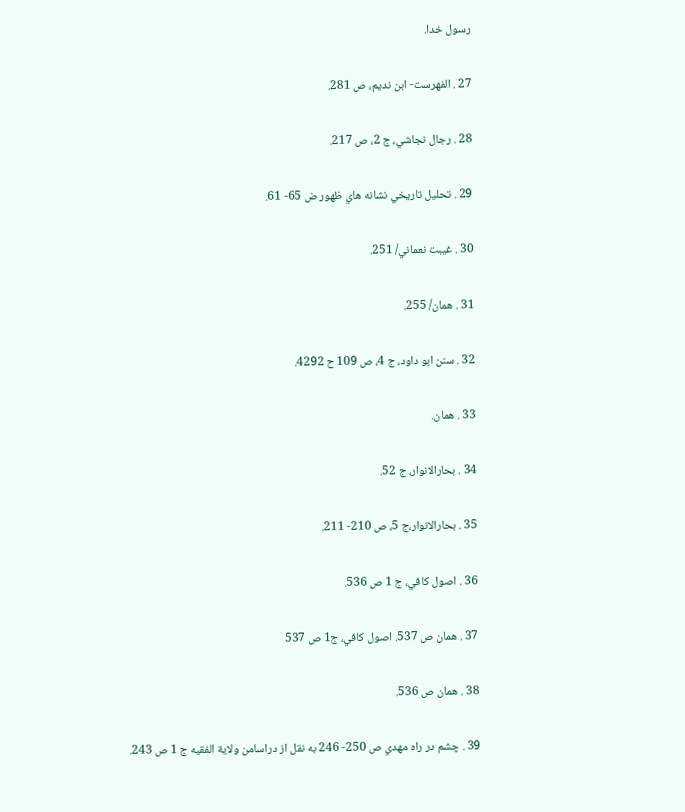رسول خدا.

27 . الفهرست- ابن نديم، ص 281.

28 . رجال نجاشي، ج 2، ص 217.

29 . تحليل تاريخي نشانه هاي ظهور ض 65- 61.

30 . غيبت نعماني/ 251.

31 . همان/ 255.

32 . سنن ابو داود، ج 4، ص 109 ح 4292.

33 . همان.

34 . بحارالانوار، ج 52.

35 . بحارالانوار،‌ج 5، ص 210- 211.

36 . اصول كافي، ج 1 ص 536.

37 . همان ص 537. اصول كافي، ج1 ص 537

38 . همان ص 536.

39 . چشم در راه مهدي ص 250- 246 به نقل از دراسامن ولاية الفقيه ج 1 ص 243.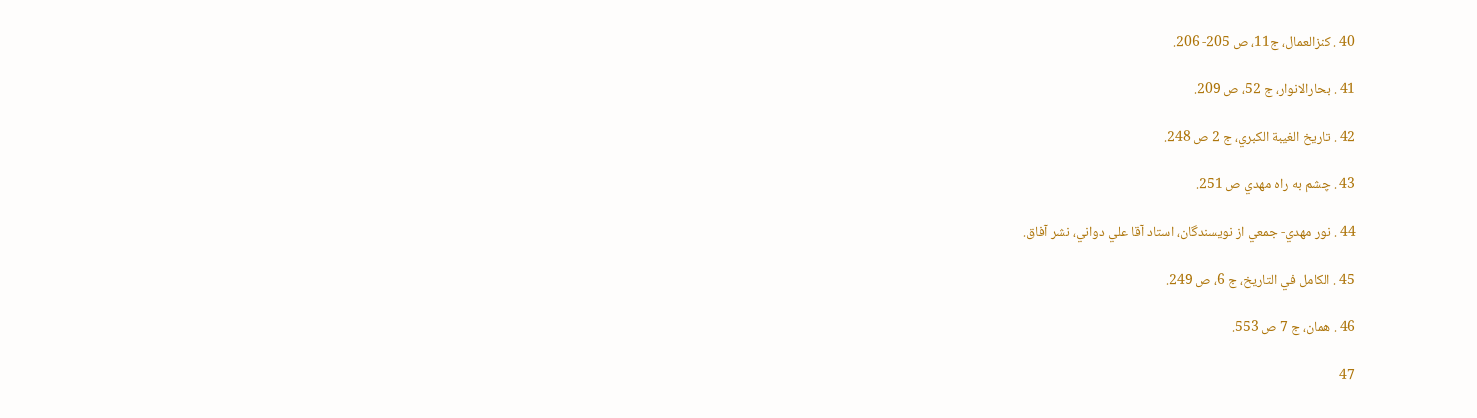40 . كنزالعمال، ج11، ص 205- 206.

41 . بحارالانوار، ج 52، ص 209.

42 . تاريخ الغيبة الكبري، ج 2 ص 248.

43 . چشم به راه مهدي ص 251.

44 . نور مهدي- جمعي از نويسندگان، استاد آقا علي دواني، نشر آفاق.

45 . الكامل في التاريخ، ج 6، ص 249.

46 . همان، ج 7 ص 553.

47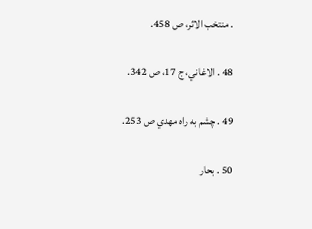. منتخب الاثر، ص 458.

48 . الاغاني، ج 17، ص 342.

49 . چشم به راه مهدي ص 253.

50 . بحار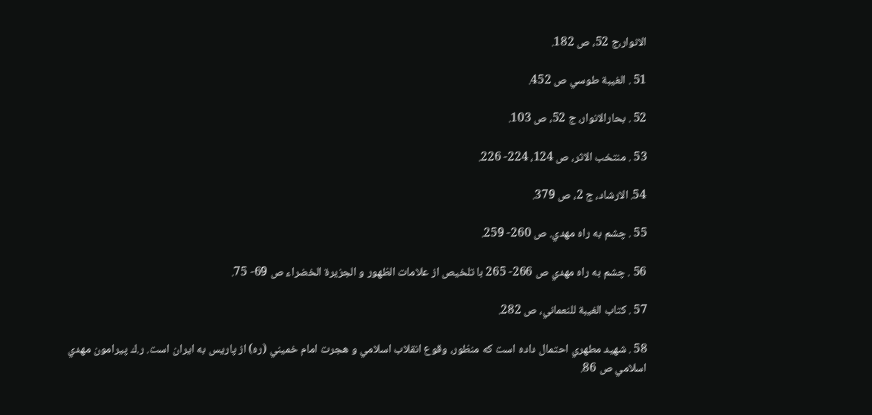الانوار،‌ج 52، ص 182.

51 . الغيبة طوسي ص 452.

52 . بحارالانوار، ج 52، ص 103.

53 . منتخب الاثر، ص 124، 224- 226.

54. الارشاد، ج 2، ص 379.

55 . چشم به راه مهدي. ص 260- 259.

56 . چشم به راه مهدي ص 266- 265 با تلخيص از علامات الظهور و الجزيرة الخضراء ص 69- 75.

57 . كتاب الغيبة للنعماني، ص 282.

58 . شهيد مطهري احتمال داده است كه منظور، وقوع انقلاب اسلامي و هجرت امام خميني (ره) از پاريس به ايران است. ر.ك پيرامون مهدي اسلامي ص 86.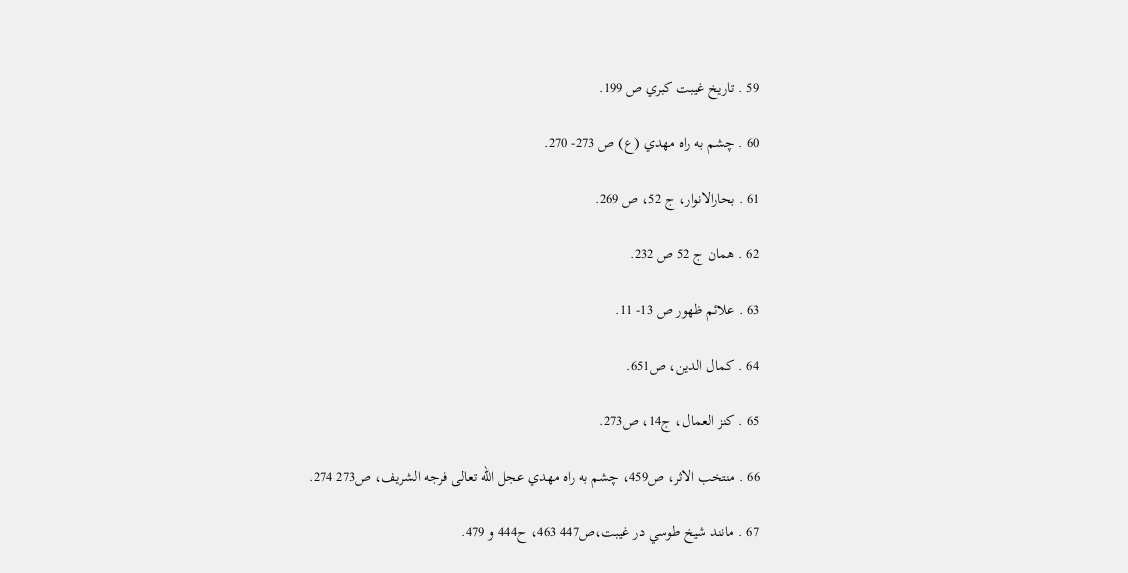59 . تاريخ غيبت كبري ص 199.

60 . چشم به راه مهدي (ع) ص 273- 270.

61 . بحارالانوار، ج 52، ص 269.

62 . همان ج 52 ص 232.

63 . علائم ظهور ص 13- 11.

64 . كمال الدين، ص651.

65 . كنز العمال، ج14، ص273.

66 . منتخب الاثر، ص459، چشم به راه مهدي عجل الله تعالی فرجه الشریف، ص273 274.

67 . مانند شيخ طوسي در غيبت،ص447 463، ح444 و 479.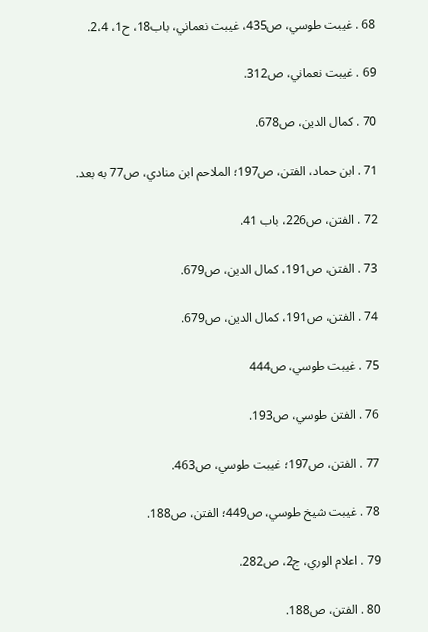68 . غيبت طوسي، ص435، غيبت نعماني، باب18، ح1، 2،4.

69 . غيبت نعماني، ص312.

70 . كمال الدين، ص678.

71 . ابن حماد، الفتن، ص197؛ الملاحم ابن منادي، ص77 به بعد.

72 . الفتن، ص226، باب 41.

73 . الفتن، ص191، كمال الدين، ص679.

74 . الفتن، ص191، كمال الدين، ص679.

75 . غيبت طوسي، ص444

76 . الفتن طوسي، ص193.

77 . الفتن، ص197؛ غيبت طوسي، ص463.

78 . غيبت شيخ طوسي، ص449؛ الفتن، ص188.

79 . اعلام الوري، ج2، ص282.

80 . الفتن، ص188.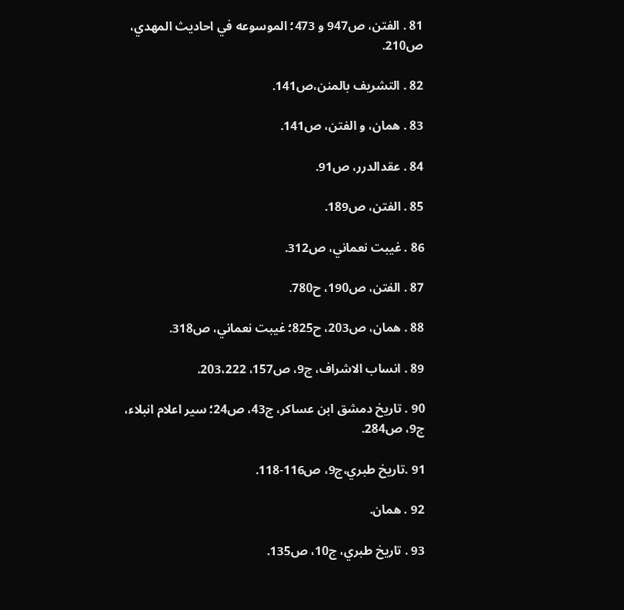81 . الفتن، ص947 و 473؛ الموسوعه في احاديث المهدي، ص210.

82 . التشريف بالمنن،ص141.

83 . همان، و الفتن، ص141.

84 . عقدالدرر، ص91.

85 . الفتن، ص189.

86 . غيبت نعماني، ص312.

87 . الفتن، ص190، ح780.

88 . همان، ص203، ح825؛ غيبت نعماني، ص318.

89 . انساب الاشراف، ج9، ص157، 203،222.

90 . تاريخ دمشق ابن عساكر، ج43، ص24؛ سير اعلام انبلاء، ج9، ص284.

91 .تاريخ طبري،ج9، ص116-118.

92 . همان.

93 . تاريخ طبري، ج10، ص135.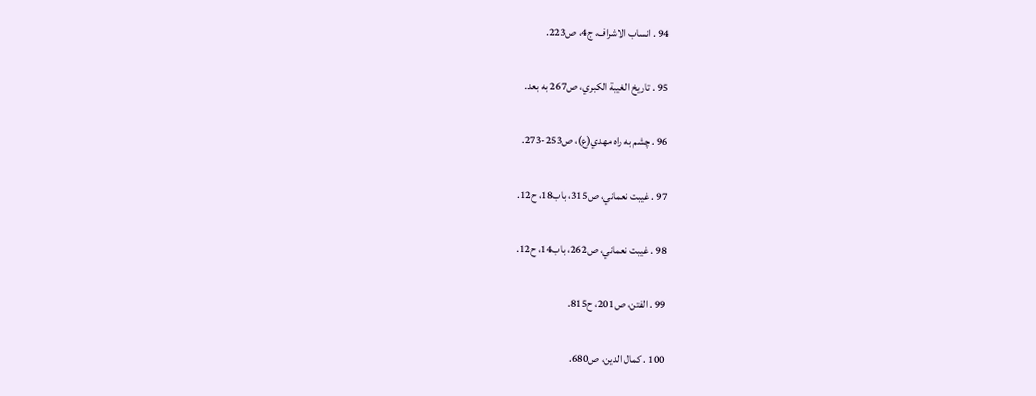94 . انساب الاشراف، ج4، ص223.

95 . تاريخ الغيبة الكبري، ص267 به بعد.

96 . چشم به راه مهدي(ع)، ص253-273.

97 . غيبت نعماني، ص315، باب18، ح12.

98 . غيبت نعماني، ص262، باب14، ح12.

99 . الفتن، ص201، ح815.

100 . كمال الدين، ص680.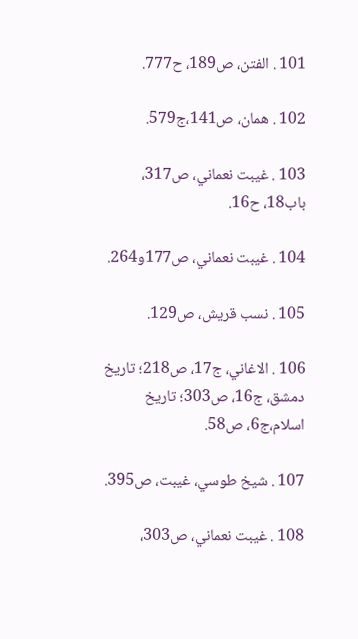101 . الفتن، ص189، ح777.

102 . همان، ص141،ج579.

103 . غيبت نعماني، ص317، باب18، ح16.

104 . غيبت نعماني، ص177و264.

105 . نسب قريش، ص129.

106 . الاغاني، ج17، ص218؛ تاريخ دمشق، ج16، ص303؛ تاريخ اسلام،ج6، ص58.

107 . شيخ طوسي، غيبت، ص395.

108 . غيبت نعماني، ص303،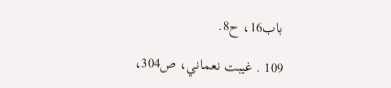باب16، ح8.

109 . غيبت نعماني، ص304،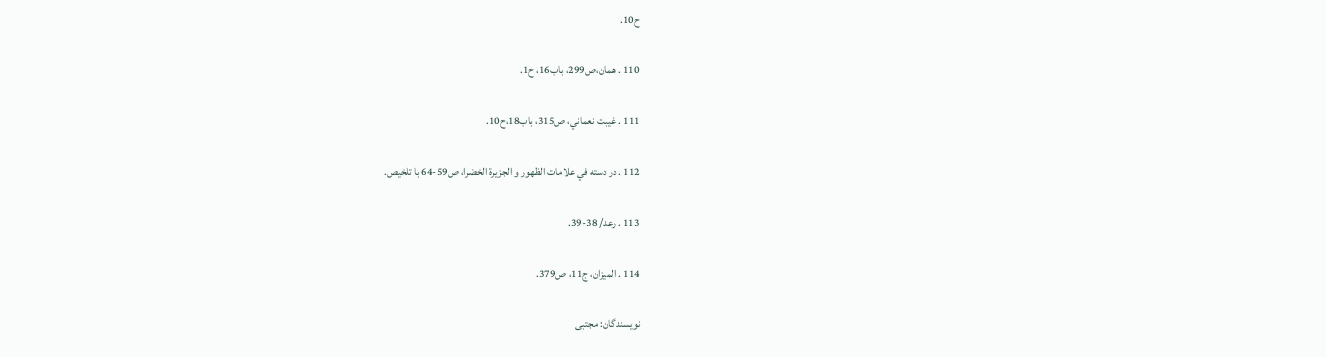ح10.

110 . همان،ص299، باب16، ح1.

111 . غيبت نعماني، ص315، باب18،ح10.

112 . در دسته في علامات الظهور و الجزيرة الخضرا، ص59-64 با تلخيص.

113 . رعد/ 38-39.

114 . الميزان، ج11، ص379.

نویسندگان: مجتبی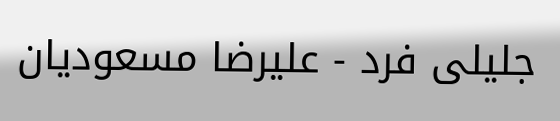جلیلی فرد - علیرضا مسعودیان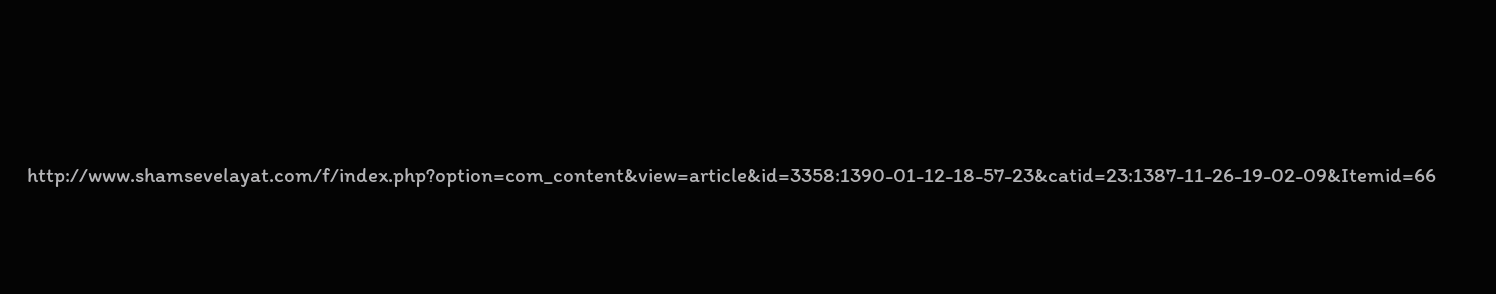http://www.shamsevelayat.com/f/index.php?option=com_content&view=article&id=3358:1390-01-12-18-57-23&catid=23:1387-11-26-19-02-09&Itemid=66